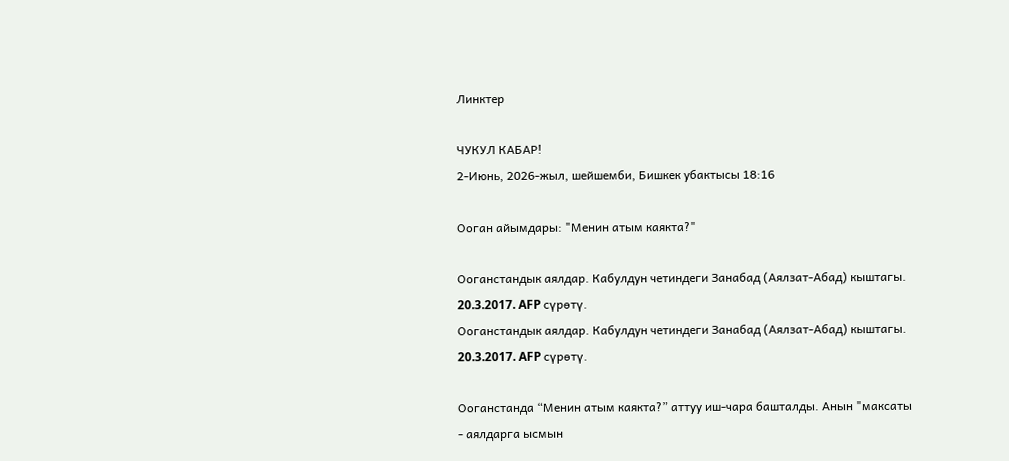Линктер

ЧУКУЛ КАБАР!
2-Июнь, 2026-жыл, шейшемби, Бишкек убактысы 18:16

Ооган айымдары: "Менин атым каякта?"

Ооганстандык аялдар. Кабулдун четиндеги Занабад (Аялзат-Абад) кыштагы. 20.3.2017. AFP сүрөтү.
Ооганстандык аялдар. Кабулдун четиндеги Занабад (Аялзат-Абад) кыштагы. 20.3.2017. AFP сүрөтү.

Ооганстанда “Менин атым каякта?” аттуу иш-чара башталды. Анын "максаты - аялдарга ысмын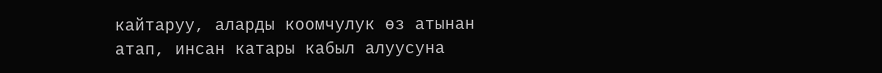кайтаруу, аларды коомчулук өз атынан атап, инсан катары кабыл алуусуна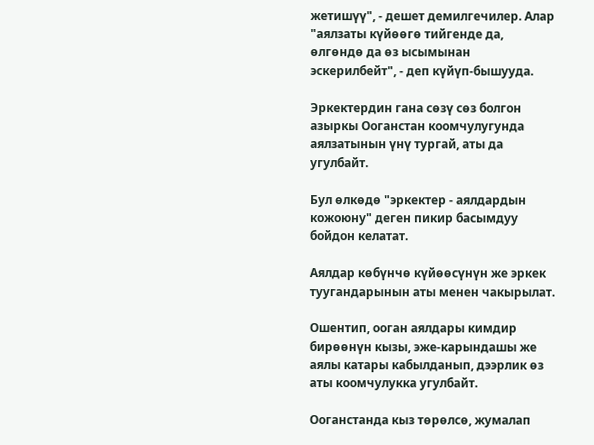жетишүү", - дешет демилгечилер. Алар "аялзаты күйөөгө тийгенде да, өлгөндө да өз ысымынан эскерилбейт", - деп күйүп-бышууда.

Эркектердин гана сөзү сөз болгон азыркы Ооганстан коомчулугунда аялзатынын үнү тургай, аты да угулбайт.

Бул өлкөдө "эркектер - аялдардын кожоюну" деген пикир басымдуу бойдон келатат.

Аялдар көбүнчө күйөөсүнүн же эркек туугандарынын аты менен чакырылат.

Ошентип, ооган аялдары кимдир бирөөнүн кызы, эже-карындашы же аялы катары кабылданып, дээрлик өз аты коомчулукка угулбайт.

Ооганстанда кыз төрөлсө, жумалап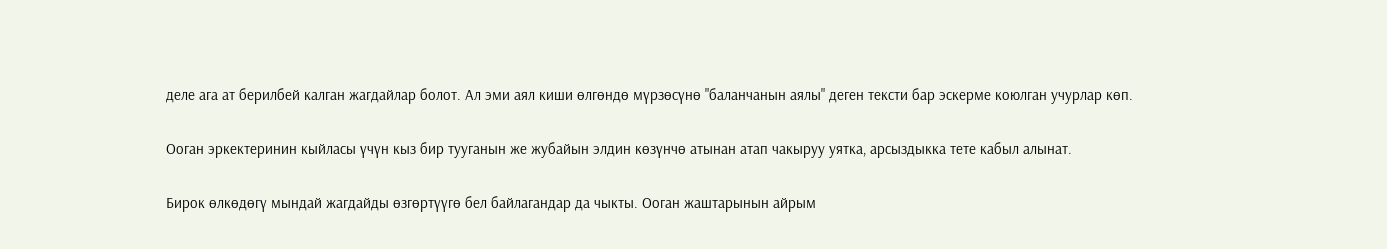деле ага ат берилбей калган жагдайлар болот. Ал эми аял киши өлгөндө мүрзөсүнө "баланчанын аялы" деген тексти бар эскерме коюлган учурлар көп.

Ооган эркектеринин кыйласы үчүн кыз бир тууганын же жубайын элдин көзүнчө атынан атап чакыруу уятка, арсыздыкка тете кабыл алынат.

Бирок өлкөдөгү мындай жагдайды өзгөртүүгө бел байлагандар да чыкты. Ооган жаштарынын айрым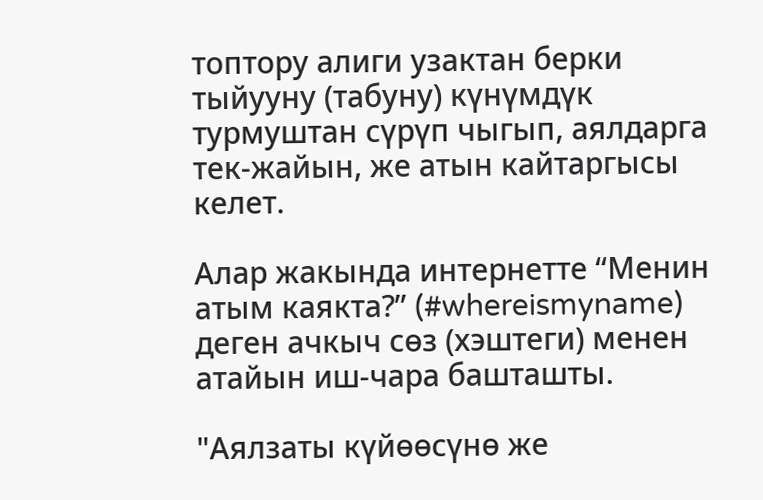топтору алиги узактан берки тыйууну (табуну) күнүмдүк турмуштан сүрүп чыгып, аялдарга тек-жайын, же атын кайтаргысы келет.

Алар жакында интернетте “Менин атым каякта?” (#whereismyname) деген ачкыч сөз (хэштеги) менен атайын иш-чара башташты.

"Аялзаты күйөөсүнө же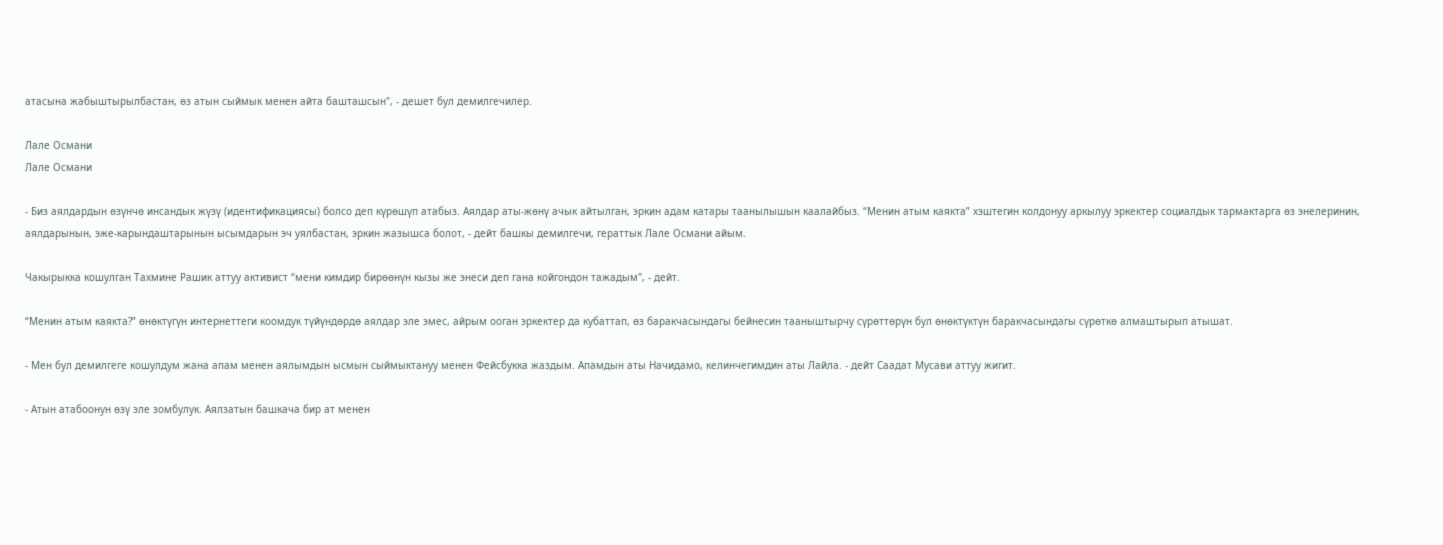атасына жабыштырылбастан, өз атын сыймык менен айта башташсын", - дешет бул демилгечилер.

Лале Османи
Лале Османи

- Биз аялдардын өзүнчө инсандык жүзү (идентификациясы) болсо деп күрөшүп атабыз. Аялдар аты-жөнү ачык айтылган, эркин адам катары таанылышын каалайбыз. “Менин атым каякта” хэштегин колдонуу аркылуу эркектер социалдык тармактарга өз энелеринин, аялдарынын, эже-карындаштарынын ысымдарын эч уялбастан, эркин жазышса болот, - дейт башкы демилгечи, гераттык Лале Османи айым.

Чакырыкка кошулган Тахмине Рашик аттуу активист “мени кимдир бирөөнүн кызы же энеси деп гана койгондон тажадым", - дейт.

“Менин атым каякта?” өнөктүгүн интернеттеги коомдук түйүндөрдө аялдар эле эмес, айрым ооган эркектер да кубаттап, өз баракчасындагы бейнесин тааныштырчу сүрөттөрүн бул өнөктүктүн баракчасындагы сүрөткө алмаштырып атышат.

- Мен бул демилгеге кошулдум жана апам менен аялымдын ысмын сыймыктануу менен Фейсбукка жаздым. Апамдын аты Начидамо, келинчегимдин аты Лайла. - дейт Саадат Мусави аттуу жигит.

- Атын атабоонун өзү эле зомбулук. Аялзатын башкача бир ат менен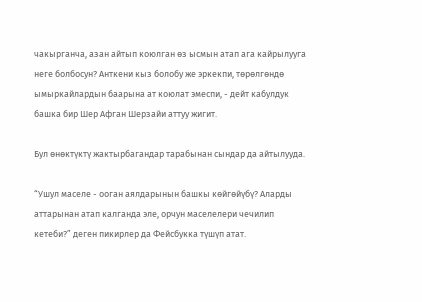чакырганча, азан айтып коюлган өз ысмын атап ага кайрылууга неге болбосун? Анткени кыз болобу же эркекпи, төрөлгөндө ымыркайлардын баарына ат коюлат эмеспи, - дейт кабулдук башка бир Шер Афган Шерзайи аттуу жигит.

Бул өнөктүктү жактырбагандар тарабынан сындар да айтылууда.

“Ушул маселе - ооган аялдарынын башкы көйгөйүбү? Аларды аттарынан атап калганда эле, орчун маселелери чечилип кетеби?” деген пикирлер да Фейсбукка түшүп атат.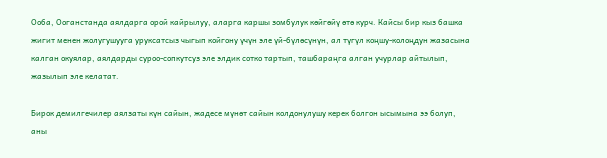Ооба, Ооганстанда аялдарга орой кайрылуу, аларга каршы зомбулук көйгөйү өтө курч. Кайсы бир кыз башка жигит менен жолугушууга уруксатсыз чыгып койгону үчүн эле үй-бүлөсүнүн, ал түгүл коңшу-колоңдун жазасына калган окуялар, аялдарды суроо-сопкутсуз эле элдик сотко тартып, ташбараңга алган учурлар айтылып, жазылып эле келатат.

Бирок демилгечилер аялзаты күн сайын, жадесе мүнөт сайын колдонулушу керек болгон ысымына ээ болуп, аны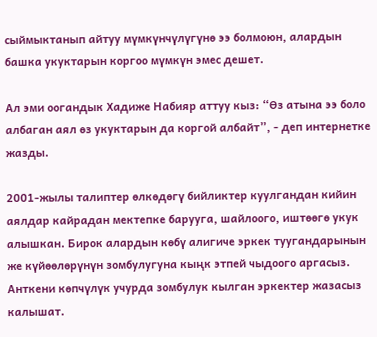сыймыктанып айтуу мүмкүнчүлүгүнө ээ болмоюн, алардын башка укуктарын коргоо мүмкүн эмес дешет.

Ал эми оогандык Хадиже Набияр аттуу кыз: “Өз атына ээ боло албаган аял өз укуктарын да коргой албайт”, - деп интернетке жазды.

2001-жылы талиптер өлкөдөгү бийликтер куулгандан кийин аялдар кайрадан мектепке барууга, шайлоого, иштөөгө укук алышкан. Бирок алардын көбү алигиче эркек туугандарынын же күйөөлөрүнүн зомбулугуна кыңк этпей чыдоого аргасыз. Анткени көпчүлүк учурда зомбулук кылган эркектер жазасыз калышат.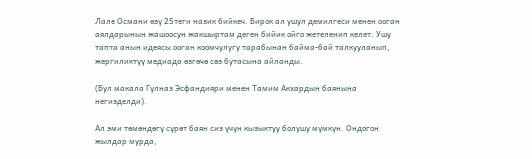Лале Османи өзү 25теги назик бийкеч. Бирок ал ушул демилгеси менен ооган аялдарынын жашоосун жакшыртам деген бийик ойго жетеленип келет. Ушу тапта анын идеясы ооган коомчулугу тарабынан байма-бай талкууланып, жергиликтүү медиада өзгөчө сөз бутасына айланды.

(Бул макала Гүлназ Эсфандияри менен Тамим Акхардын баянына негизделди).

Ал эми төмөндөгү сүрөт баян сиз үчүн кызыктуу болушу мүмкүн. Ондогон жылдар мурда,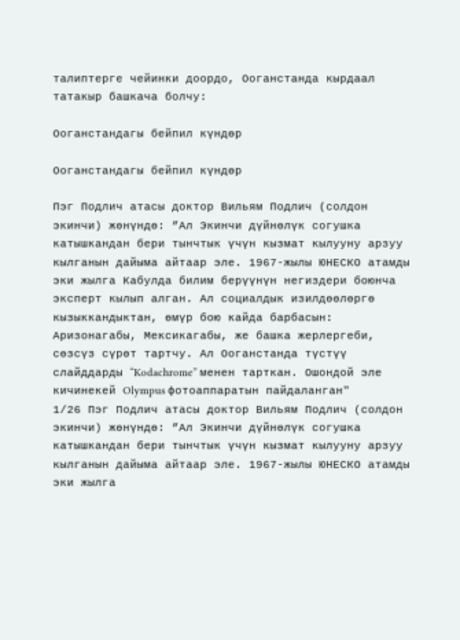талиптерге чейинки доордо, Ооганстанда кырдаал татакыр башкача болчу:

Ооганстандагы бейпил күндөр

Ооганстандагы бейпил күндөр

Пэг Подлич атасы доктор Вильям Подлич (солдон экинчи) жөнүндө: ”Ал Экинчи дүйнөлүк согушка катышкандан бери тынчтык үчүн кызмат кылууну арзуу кылганын дайыма айтаар эле. 1967-жылы ЮНЕСКО атамды эки жылга Кабулда билим берүүнүн негиздери боюнча эксперт кылып алган. Ал социалдык изилдөөлөргө кызыккандыктан, өмүр бою кайда барбасын: Аризонагабы, Мексикагабы, же башка жерлергеби, сөзсүз сүрөт тартчу. Ал Ооганстанда түстүү слайддарды “Kodachrome” менен тарткан. Ошондой эле кичинекей Olympus фотоаппаратын пайдаланган"
1/26 Пэг Подлич атасы доктор Вильям Подлич (солдон экинчи) жөнүндө: ”Ал Экинчи дүйнөлүк согушка катышкандан бери тынчтык үчүн кызмат кылууну арзуу кылганын дайыма айтаар эле. 1967-жылы ЮНЕСКО атамды эки жылга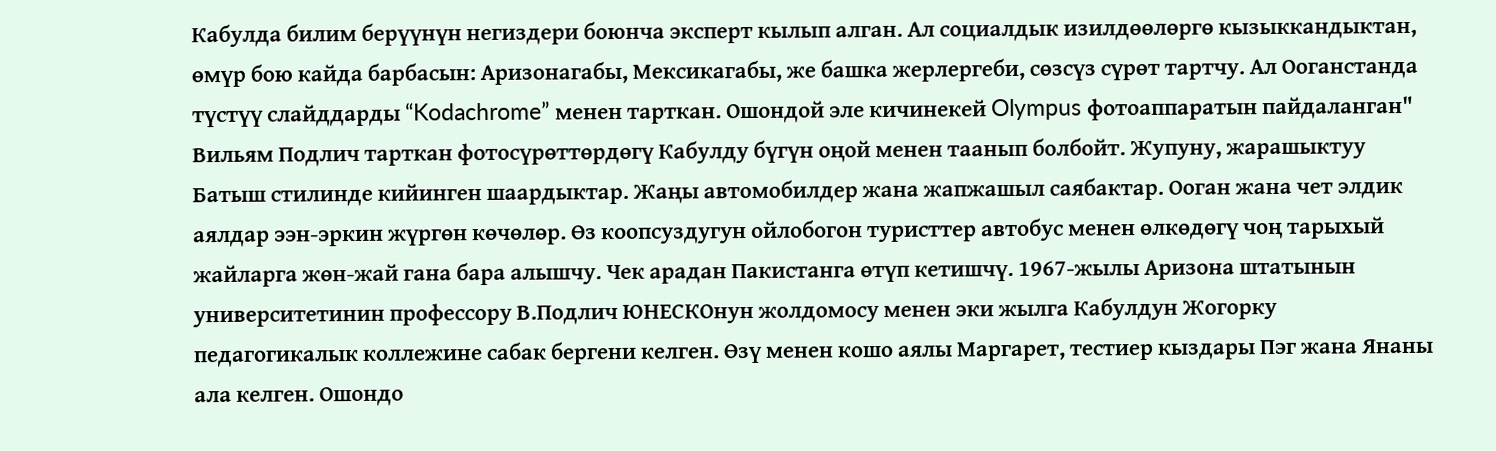Кабулда билим берүүнүн негиздери боюнча эксперт кылып алган. Ал социалдык изилдөөлөргө кызыккандыктан, өмүр бою кайда барбасын: Аризонагабы, Мексикагабы, же башка жерлергеби, сөзсүз сүрөт тартчу. Ал Ооганстанда түстүү слайддарды “Kodachrome” менен тарткан. Ошондой эле кичинекей Olympus фотоаппаратын пайдаланган"
Вильям Подлич тарткан фотосүрөттөрдөгү Кабулду бүгүн оңой менен таанып болбойт. Жупуну, жарашыктуу Батыш стилинде кийинген шаардыктар. Жаңы автомобилдер жана жапжашыл саябактар. Ооган жана чет элдик аялдар ээн-эркин жүргөн көчөлөр. Өз коопсуздугун ойлобогон туристтер автобус менен өлкөдөгү чоң тарыхый жайларга жөн-жай гана бара алышчу. Чек арадан Пакистанга өтүп кетишчү. 1967-жылы Аризона штатынын университетинин профессору В.Подлич ЮНЕСКОнун жолдомосу менен эки жылга Кабулдун Жогорку педагогикалык коллежине сабак бергени келген. Өзү менен кошо аялы Маргарет, тестиер кыздары Пэг жана Янаны ала келген. Ошондо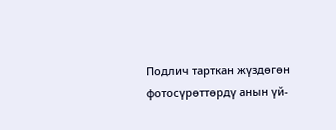Подлич тарткан жүздөгөн фотосүрөттөрдү анын үй-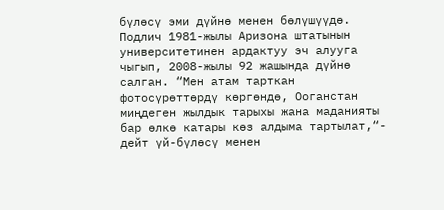бүлөсү эми дүйнө менен бөлүшүүдө. Подлич 1981-жылы Аризона штатынын университетинен ардактуу эч алууга чыгып, 2008-жылы 92 жашында дүйнө салган. “Мен атам тарткан фотосүрөттөрдү көргөндө, Ооганстан миңдеген жылдык тарыхы жана маданияты бар өлкө катары көз алдыма тартылат,“- дейт үй-бүлөсү менен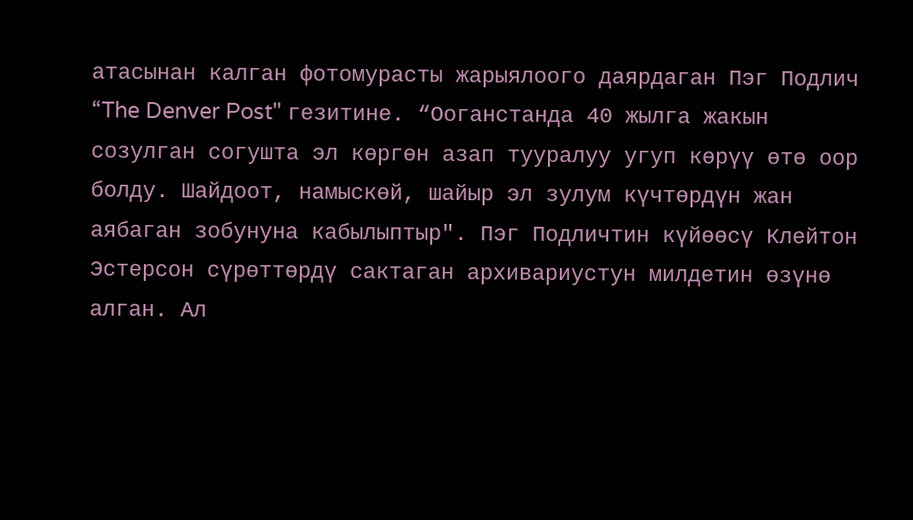атасынан калган фотомурасты жарыялоого даярдаган Пэг Подлич “The Denver Post" гезитине. “Ооганстанда 40 жылга жакын созулган согушта эл көргөн азап тууралуу угуп көрүү өтө оор болду. Шайдоот, намыскөй, шайыр эл зулум күчтөрдүн жан аябаган зобунуна кабылыптыр". Пэг Подличтин күйөөсү Клейтон Эстерсон сүрөттөрдү сактаган архивариустун милдетин өзүнө алган. Ал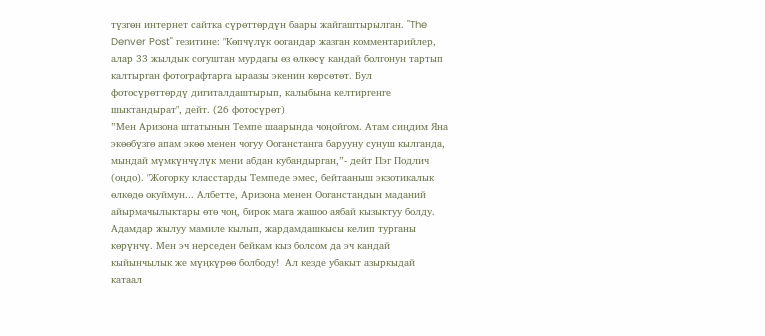түзгөн интернет сайтка сүрөттөрдүн баары жайгаштырылган. "The Denver Post" гезитине: "Көпчүлүк оогандар жазган комментарийлер, алар 33 жылдык согуштан мурдагы өз өлкөсү кандай болгонун тартып калтырган фотографтарга ыраазы экенин көрсөтөт. Бул фотосүрөттөрдү дигиталдаштырып, калыбына келтиргенге шыктандырат", дейт. (26 фотосүрөт)
”Мен Аризона штатынын Темпе шаарында чоңойгом. Атам сиңдим Яна экөөбүзгө апам экөө менен чогуу Ооганстанга барууну сунуш кылганда, мындай мүмкүнчүлүк мени абдан кубандырган,”- дейт Пэг Подлич (оңдо). "Жогорку класстарды Темпеде эмес, бейтааныш экзотикалык өлкөдө окуймун... Албетте, Аризона менен Ооганстандын маданий айырмачылыктары өтө чоң, бирок мага жашоо аябай кызыктуу болду. Адамдар жылуу мамиле кылып, жардамдашкысы келип турганы көрүнчү. Мен эч нерседен бейкам кыз болсом да эч кандай кыйынчылык же мүңкүрөө болбоду!  Ал кезде убакыт азыркыдай катаал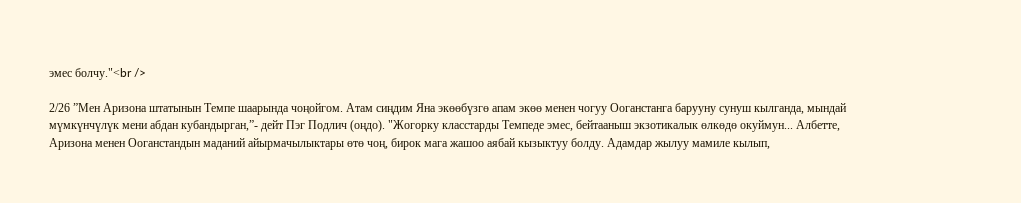эмес болчу."<br />

2/26 ”Мен Аризона штатынын Темпе шаарында чоңойгом. Атам сиңдим Яна экөөбүзгө апам экөө менен чогуу Ооганстанга барууну сунуш кылганда, мындай мүмкүнчүлүк мени абдан кубандырган,”- дейт Пэг Подлич (оңдо). "Жогорку класстарды Темпеде эмес, бейтааныш экзотикалык өлкөдө окуймун... Албетте, Аризона менен Ооганстандын маданий айырмачылыктары өтө чоң, бирок мага жашоо аябай кызыктуу болду. Адамдар жылуу мамиле кылып,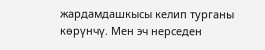жардамдашкысы келип турганы көрүнчү. Мен эч нерседен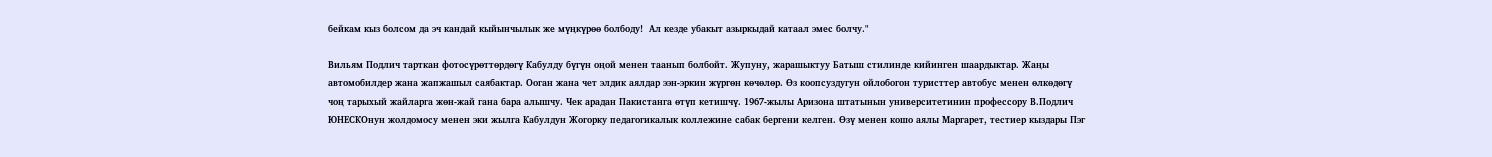бейкам кыз болсом да эч кандай кыйынчылык же мүңкүрөө болбоду!  Ал кезде убакыт азыркыдай катаал эмес болчу."

Вильям Подлич тарткан фотосүрөттөрдөгү Кабулду бүгүн оңой менен таанып болбойт. Жупуну, жарашыктуу Батыш стилинде кийинген шаардыктар. Жаңы автомобилдер жана жапжашыл саябактар. Ооган жана чет элдик аялдар ээн-эркин жүргөн көчөлөр. Өз коопсуздугун ойлобогон туристтер автобус менен өлкөдөгү чоң тарыхый жайларга жөн-жай гана бара алышчу. Чек арадан Пакистанга өтүп кетишчү. 1967-жылы Аризона штатынын университетинин профессору В.Подлич ЮНЕСКОнун жолдомосу менен эки жылга Кабулдун Жогорку педагогикалык коллежине сабак бергени келген. Өзү менен кошо аялы Маргарет, тестиер кыздары Пэг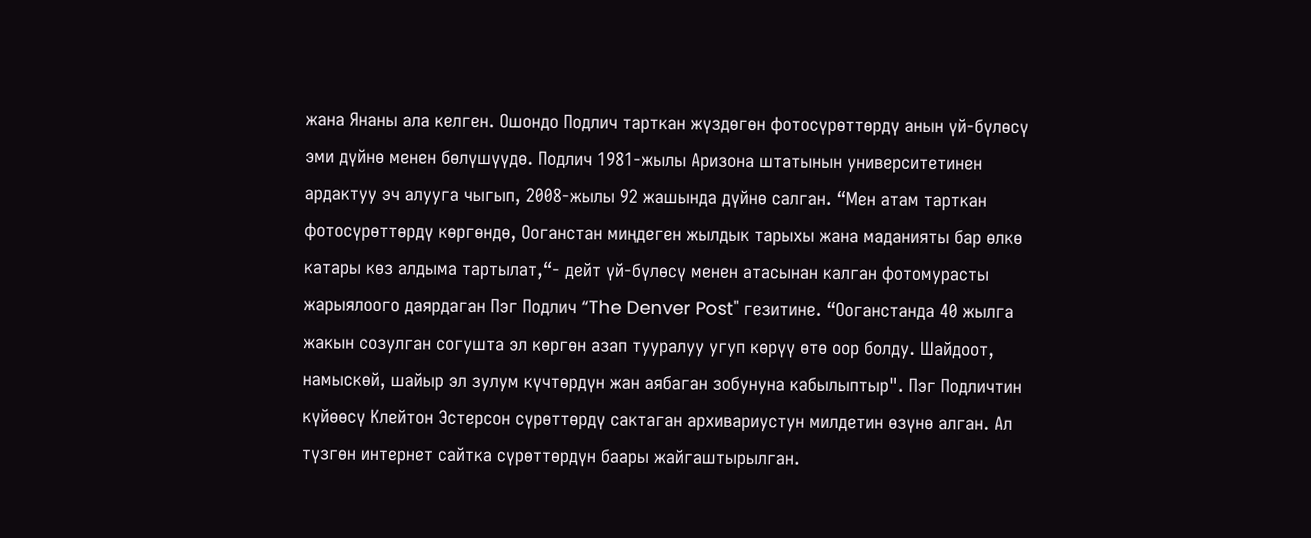жана Янаны ала келген. Ошондо Подлич тарткан жүздөгөн фотосүрөттөрдү анын үй-бүлөсү эми дүйнө менен бөлүшүүдө. Подлич 1981-жылы Аризона штатынын университетинен ардактуу эч алууга чыгып, 2008-жылы 92 жашында дүйнө салган. “Мен атам тарткан фотосүрөттөрдү көргөндө, Ооганстан миңдеген жылдык тарыхы жана маданияты бар өлкө катары көз алдыма тартылат,“- дейт үй-бүлөсү менен атасынан калган фотомурасты жарыялоого даярдаган Пэг Подлич “The Denver Post" гезитине. “Ооганстанда 40 жылга жакын созулган согушта эл көргөн азап тууралуу угуп көрүү өтө оор болду. Шайдоот, намыскөй, шайыр эл зулум күчтөрдүн жан аябаган зобунуна кабылыптыр". Пэг Подличтин күйөөсү Клейтон Эстерсон сүрөттөрдү сактаган архивариустун милдетин өзүнө алган. Ал түзгөн интернет сайтка сүрөттөрдүн баары жайгаштырылган.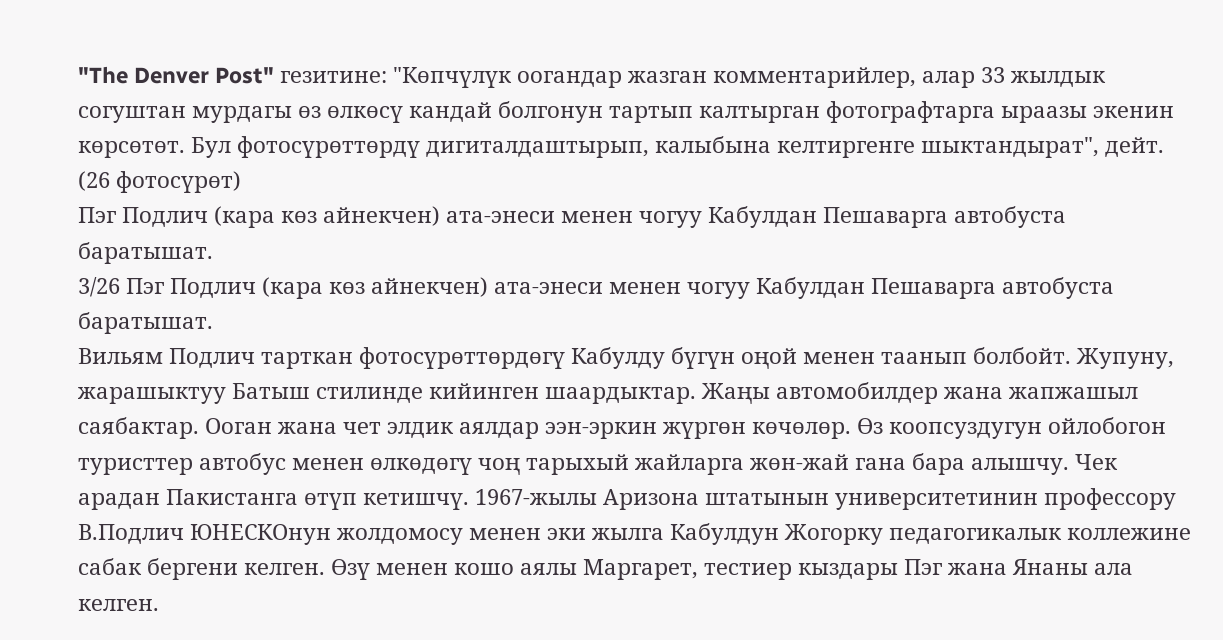"The Denver Post" гезитине: "Көпчүлүк оогандар жазган комментарийлер, алар 33 жылдык согуштан мурдагы өз өлкөсү кандай болгонун тартып калтырган фотографтарга ыраазы экенин көрсөтөт. Бул фотосүрөттөрдү дигиталдаштырып, калыбына келтиргенге шыктандырат", дейт. (26 фотосүрөт)
Пэг Подлич (кара көз айнекчен) ата-энеси менен чогуу Кабулдан Пешаварга автобуста баратышат.
3/26 Пэг Подлич (кара көз айнекчен) ата-энеси менен чогуу Кабулдан Пешаварга автобуста баратышат.
Вильям Подлич тарткан фотосүрөттөрдөгү Кабулду бүгүн оңой менен таанып болбойт. Жупуну, жарашыктуу Батыш стилинде кийинген шаардыктар. Жаңы автомобилдер жана жапжашыл саябактар. Ооган жана чет элдик аялдар ээн-эркин жүргөн көчөлөр. Өз коопсуздугун ойлобогон туристтер автобус менен өлкөдөгү чоң тарыхый жайларга жөн-жай гана бара алышчу. Чек арадан Пакистанга өтүп кетишчү. 1967-жылы Аризона штатынын университетинин профессору В.Подлич ЮНЕСКОнун жолдомосу менен эки жылга Кабулдун Жогорку педагогикалык коллежине сабак бергени келген. Өзү менен кошо аялы Маргарет, тестиер кыздары Пэг жана Янаны ала келген.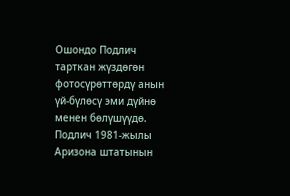Ошондо Подлич тарткан жүздөгөн фотосүрөттөрдү анын үй-бүлөсү эми дүйнө менен бөлүшүүдө. Подлич 1981-жылы Аризона штатынын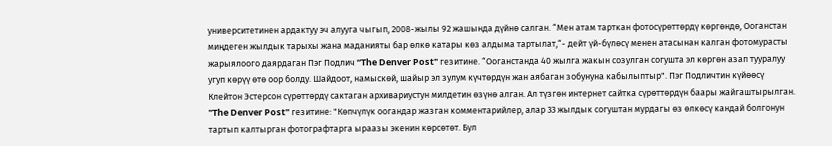университетинен ардактуу эч алууга чыгып, 2008-жылы 92 жашында дүйнө салган. “Мен атам тарткан фотосүрөттөрдү көргөндө, Ооганстан миңдеген жылдык тарыхы жана маданияты бар өлкө катары көз алдыма тартылат,“- дейт үй-бүлөсү менен атасынан калган фотомурасты жарыялоого даярдаган Пэг Подлич “The Denver Post" гезитине. “Ооганстанда 40 жылга жакын созулган согушта эл көргөн азап тууралуу угуп көрүү өтө оор болду. Шайдоот, намыскөй, шайыр эл зулум күчтөрдүн жан аябаган зобунуна кабылыптыр". Пэг Подличтин күйөөсү Клейтон Эстерсон сүрөттөрдү сактаган архивариустун милдетин өзүнө алган. Ал түзгөн интернет сайтка сүрөттөрдүн баары жайгаштырылган. "The Denver Post" гезитине: "Көпчүлүк оогандар жазган комментарийлер, алар 33 жылдык согуштан мурдагы өз өлкөсү кандай болгонун тартып калтырган фотографтарга ыраазы экенин көрсөтөт. Бул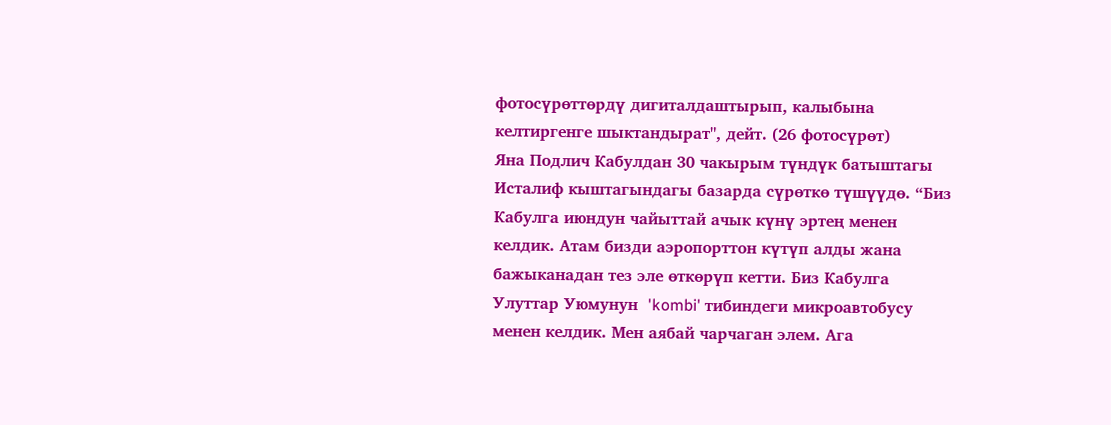фотосүрөттөрдү дигиталдаштырып, калыбына келтиргенге шыктандырат", дейт. (26 фотосүрөт)
Яна Подлич Кабулдан 30 чакырым түндүк батыштагы Исталиф кыштагындагы базарда сүрөткө түшүүдө. “Биз Кабулга июндун чайыттай ачык күнү эртең менен келдик. Атам бизди аэропорттон күтүп алды жана бажыканадан тез эле өткөрүп кетти. Биз Кабулга Улуттар Уюмунун  'kombi' тибиндеги микроавтобусу менен келдик. Мен аябай чарчаган элем. Ага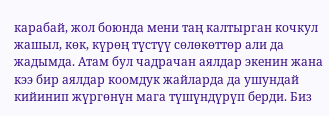карабай, жол боюнда мени таң калтырган кочкул жашыл, көк, күрөң түстүү сөлөкөттөр али да жадымда. Атам бул чадрачан аялдар экенин жана кээ бир аялдар коомдук жайларда да ушундай кийинип жүргөнүн мага түшүндүрүп берди. Биз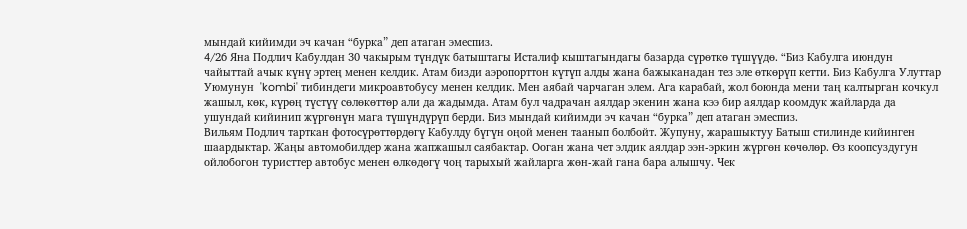мындай кийимди эч качан “бурка” деп атаган эмеспиз.
4/26 Яна Подлич Кабулдан 30 чакырым түндүк батыштагы Исталиф кыштагындагы базарда сүрөткө түшүүдө. “Биз Кабулга июндун чайыттай ачык күнү эртең менен келдик. Атам бизди аэропорттон күтүп алды жана бажыканадан тез эле өткөрүп кетти. Биз Кабулга Улуттар Уюмунун  'kombi' тибиндеги микроавтобусу менен келдик. Мен аябай чарчаган элем. Ага карабай, жол боюнда мени таң калтырган кочкул жашыл, көк, күрөң түстүү сөлөкөттөр али да жадымда. Атам бул чадрачан аялдар экенин жана кээ бир аялдар коомдук жайларда да ушундай кийинип жүргөнүн мага түшүндүрүп берди. Биз мындай кийимди эч качан “бурка” деп атаган эмеспиз.
Вильям Подлич тарткан фотосүрөттөрдөгү Кабулду бүгүн оңой менен таанып болбойт. Жупуну, жарашыктуу Батыш стилинде кийинген шаардыктар. Жаңы автомобилдер жана жапжашыл саябактар. Ооган жана чет элдик аялдар ээн-эркин жүргөн көчөлөр. Өз коопсуздугун ойлобогон туристтер автобус менен өлкөдөгү чоң тарыхый жайларга жөн-жай гана бара алышчу. Чек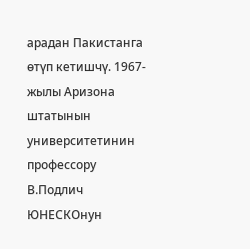арадан Пакистанга өтүп кетишчү. 1967-жылы Аризона штатынын университетинин профессору В.Подлич ЮНЕСКОнун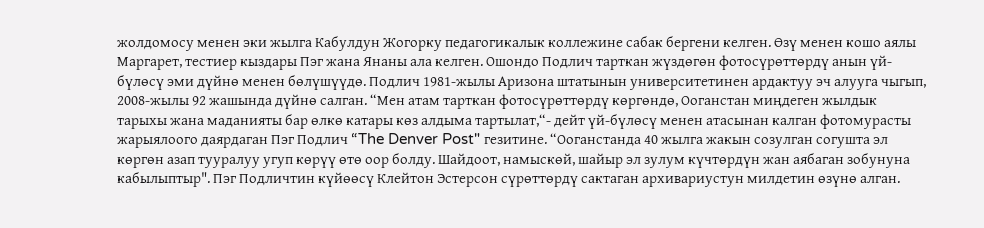жолдомосу менен эки жылга Кабулдун Жогорку педагогикалык коллежине сабак бергени келген. Өзү менен кошо аялы Маргарет, тестиер кыздары Пэг жана Янаны ала келген. Ошондо Подлич тарткан жүздөгөн фотосүрөттөрдү анын үй-бүлөсү эми дүйнө менен бөлүшүүдө. Подлич 1981-жылы Аризона штатынын университетинен ардактуу эч алууга чыгып, 2008-жылы 92 жашында дүйнө салган. “Мен атам тарткан фотосүрөттөрдү көргөндө, Ооганстан миңдеген жылдык тарыхы жана маданияты бар өлкө катары көз алдыма тартылат,“- дейт үй-бүлөсү менен атасынан калган фотомурасты жарыялоого даярдаган Пэг Подлич “The Denver Post" гезитине. “Ооганстанда 40 жылга жакын созулган согушта эл көргөн азап тууралуу угуп көрүү өтө оор болду. Шайдоот, намыскөй, шайыр эл зулум күчтөрдүн жан аябаган зобунуна кабылыптыр". Пэг Подличтин күйөөсү Клейтон Эстерсон сүрөттөрдү сактаган архивариустун милдетин өзүнө алган.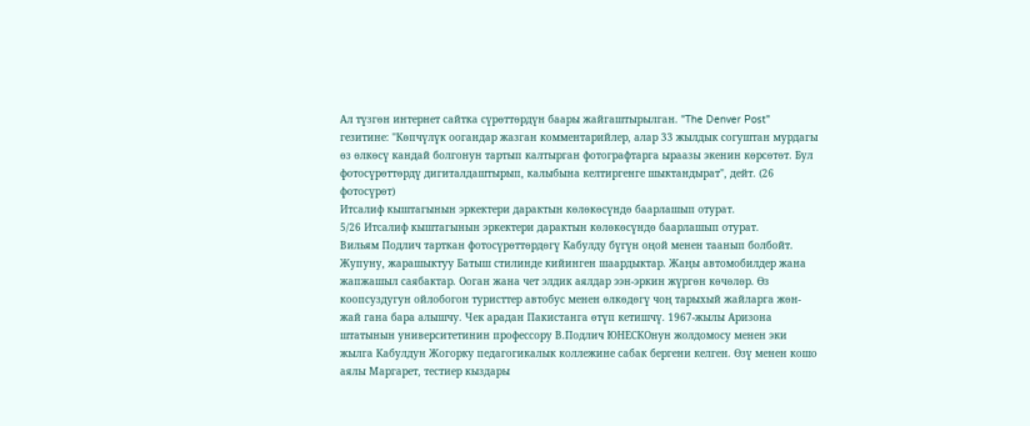Ал түзгөн интернет сайтка сүрөттөрдүн баары жайгаштырылган. "The Denver Post" гезитине: "Көпчүлүк оогандар жазган комментарийлер, алар 33 жылдык согуштан мурдагы өз өлкөсү кандай болгонун тартып калтырган фотографтарга ыраазы экенин көрсөтөт. Бул фотосүрөттөрдү дигиталдаштырып, калыбына келтиргенге шыктандырат", дейт. (26 фотосүрөт)
Итсалиф кыштагынын эркектери дарактын көлөкөсүндө баарлашып отурат.
5/26 Итсалиф кыштагынын эркектери дарактын көлөкөсүндө баарлашып отурат.
Вильям Подлич тарткан фотосүрөттөрдөгү Кабулду бүгүн оңой менен таанып болбойт. Жупуну, жарашыктуу Батыш стилинде кийинген шаардыктар. Жаңы автомобилдер жана жапжашыл саябактар. Ооган жана чет элдик аялдар ээн-эркин жүргөн көчөлөр. Өз коопсуздугун ойлобогон туристтер автобус менен өлкөдөгү чоң тарыхый жайларга жөн-жай гана бара алышчу. Чек арадан Пакистанга өтүп кетишчү. 1967-жылы Аризона штатынын университетинин профессору В.Подлич ЮНЕСКОнун жолдомосу менен эки жылга Кабулдун Жогорку педагогикалык коллежине сабак бергени келген. Өзү менен кошо аялы Маргарет, тестиер кыздары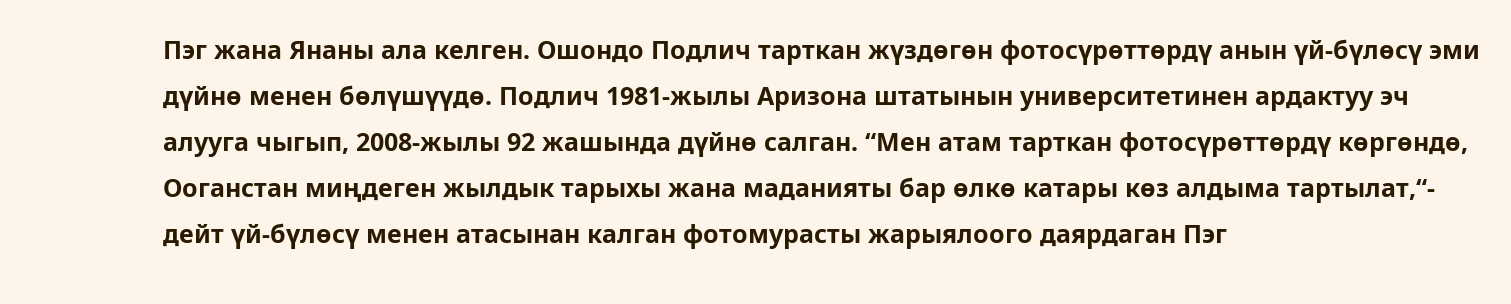Пэг жана Янаны ала келген. Ошондо Подлич тарткан жүздөгөн фотосүрөттөрдү анын үй-бүлөсү эми дүйнө менен бөлүшүүдө. Подлич 1981-жылы Аризона штатынын университетинен ардактуу эч алууга чыгып, 2008-жылы 92 жашында дүйнө салган. “Мен атам тарткан фотосүрөттөрдү көргөндө, Ооганстан миңдеген жылдык тарыхы жана маданияты бар өлкө катары көз алдыма тартылат,“- дейт үй-бүлөсү менен атасынан калган фотомурасты жарыялоого даярдаган Пэг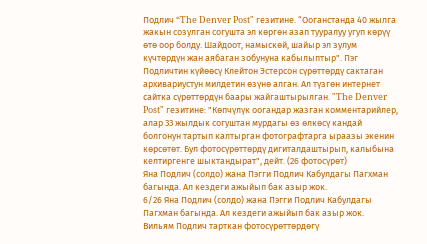Подлич “The Denver Post" гезитине. “Ооганстанда 40 жылга жакын созулган согушта эл көргөн азап тууралуу угуп көрүү өтө оор болду. Шайдоот, намыскөй, шайыр эл зулум күчтөрдүн жан аябаган зобунуна кабылыптыр". Пэг Подличтин күйөөсү Клейтон Эстерсон сүрөттөрдү сактаган архивариустун милдетин өзүнө алган. Ал түзгөн интернет сайтка сүрөттөрдүн баары жайгаштырылган. "The Denver Post" гезитине: "Көпчүлүк оогандар жазган комментарийлер, алар 33 жылдык согуштан мурдагы өз өлкөсү кандай болгонун тартып калтырган фотографтарга ыраазы экенин көрсөтөт. Бул фотосүрөттөрдү дигиталдаштырып, калыбына келтиргенге шыктандырат", дейт. (26 фотосүрөт)
Яна Подлич (солдо) жана Пэгги Подлич Кабулдагы Пагхман багында. Ал кездеги ажыйып бак азыр жок.
6/26 Яна Подлич (солдо) жана Пэгги Подлич Кабулдагы Пагхман багында. Ал кездеги ажыйып бак азыр жок.
Вильям Подлич тарткан фотосүрөттөрдөгү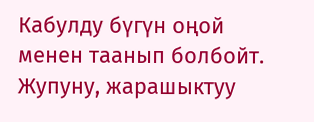Кабулду бүгүн оңой менен таанып болбойт. Жупуну, жарашыктуу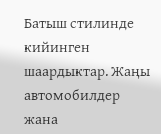Батыш стилинде кийинген шаардыктар. Жаңы автомобилдер жана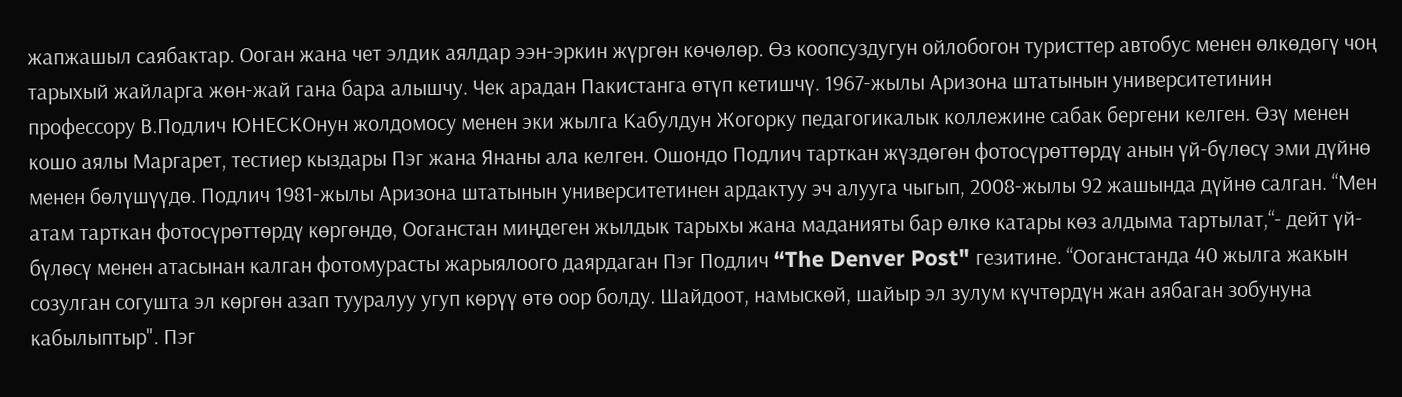жапжашыл саябактар. Ооган жана чет элдик аялдар ээн-эркин жүргөн көчөлөр. Өз коопсуздугун ойлобогон туристтер автобус менен өлкөдөгү чоң тарыхый жайларга жөн-жай гана бара алышчу. Чек арадан Пакистанга өтүп кетишчү. 1967-жылы Аризона штатынын университетинин профессору В.Подлич ЮНЕСКОнун жолдомосу менен эки жылга Кабулдун Жогорку педагогикалык коллежине сабак бергени келген. Өзү менен кошо аялы Маргарет, тестиер кыздары Пэг жана Янаны ала келген. Ошондо Подлич тарткан жүздөгөн фотосүрөттөрдү анын үй-бүлөсү эми дүйнө менен бөлүшүүдө. Подлич 1981-жылы Аризона штатынын университетинен ардактуу эч алууга чыгып, 2008-жылы 92 жашында дүйнө салган. “Мен атам тарткан фотосүрөттөрдү көргөндө, Ооганстан миңдеген жылдык тарыхы жана маданияты бар өлкө катары көз алдыма тартылат,“- дейт үй-бүлөсү менен атасынан калган фотомурасты жарыялоого даярдаган Пэг Подлич “The Denver Post" гезитине. “Ооганстанда 40 жылга жакын созулган согушта эл көргөн азап тууралуу угуп көрүү өтө оор болду. Шайдоот, намыскөй, шайыр эл зулум күчтөрдүн жан аябаган зобунуна кабылыптыр". Пэг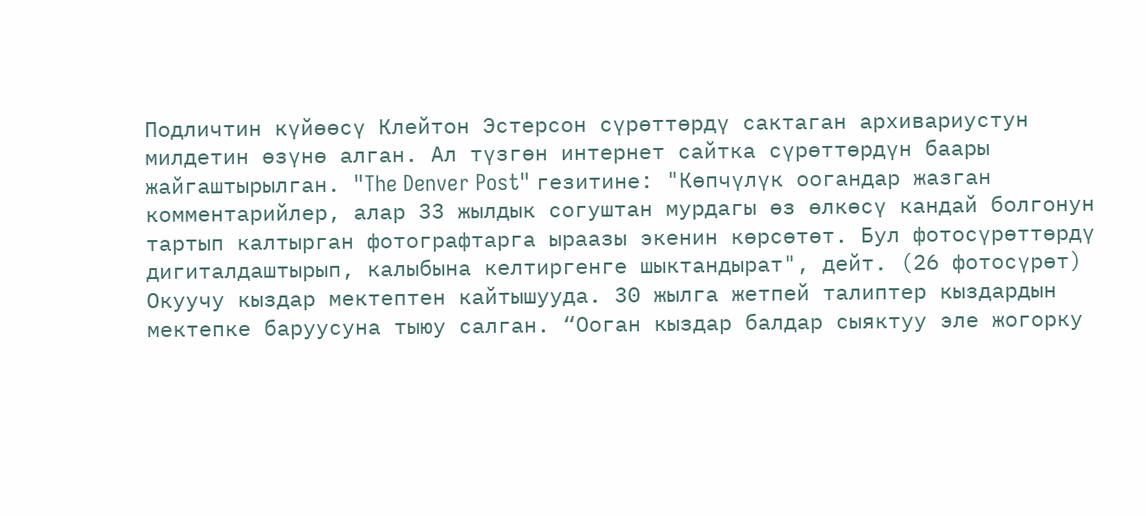Подличтин күйөөсү Клейтон Эстерсон сүрөттөрдү сактаган архивариустун милдетин өзүнө алган. Ал түзгөн интернет сайтка сүрөттөрдүн баары жайгаштырылган. "The Denver Post" гезитине: "Көпчүлүк оогандар жазган комментарийлер, алар 33 жылдык согуштан мурдагы өз өлкөсү кандай болгонун тартып калтырган фотографтарга ыраазы экенин көрсөтөт. Бул фотосүрөттөрдү дигиталдаштырып, калыбына келтиргенге шыктандырат", дейт. (26 фотосүрөт)
Окуучу кыздар мектептен кайтышууда. 30 жылга жетпей талиптер кыздардын мектепке баруусуна тыюу салган. “Ооган кыздар балдар сыяктуу эле жогорку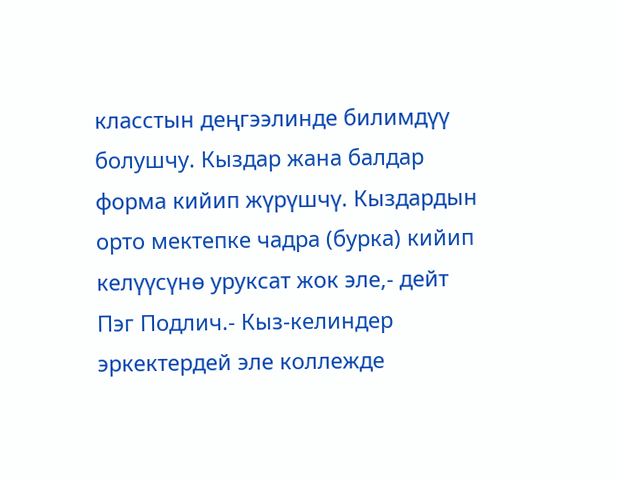класстын деңгээлинде билимдүү болушчу. Кыздар жана балдар форма кийип жүрүшчү. Кыздардын орто мектепке чадра (бурка) кийип келүүсүнө уруксат жок эле,- дейт Пэг Подлич.- Кыз-келиндер эркектердей эле коллежде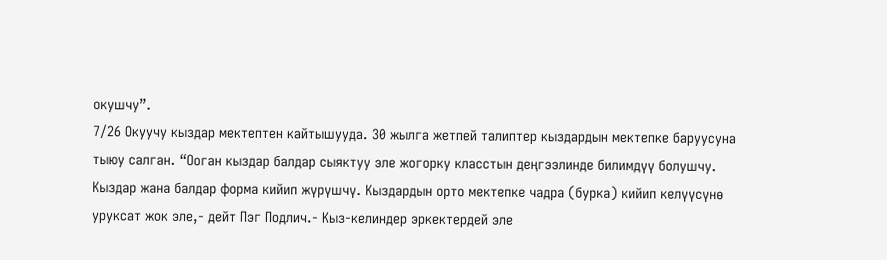окушчу”.
7/26 Окуучу кыздар мектептен кайтышууда. 30 жылга жетпей талиптер кыздардын мектепке баруусуна тыюу салган. “Ооган кыздар балдар сыяктуу эле жогорку класстын деңгээлинде билимдүү болушчу. Кыздар жана балдар форма кийип жүрүшчү. Кыздардын орто мектепке чадра (бурка) кийип келүүсүнө уруксат жок эле,- дейт Пэг Подлич.- Кыз-келиндер эркектердей эле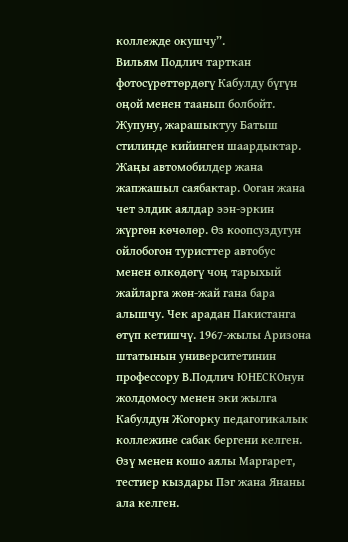коллежде окушчу”.
Вильям Подлич тарткан фотосүрөттөрдөгү Кабулду бүгүн оңой менен таанып болбойт. Жупуну, жарашыктуу Батыш стилинде кийинген шаардыктар. Жаңы автомобилдер жана жапжашыл саябактар. Ооган жана чет элдик аялдар ээн-эркин жүргөн көчөлөр. Өз коопсуздугун ойлобогон туристтер автобус менен өлкөдөгү чоң тарыхый жайларга жөн-жай гана бара алышчу. Чек арадан Пакистанга өтүп кетишчү. 1967-жылы Аризона штатынын университетинин профессору В.Подлич ЮНЕСКОнун жолдомосу менен эки жылга Кабулдун Жогорку педагогикалык коллежине сабак бергени келген. Өзү менен кошо аялы Маргарет, тестиер кыздары Пэг жана Янаны ала келген.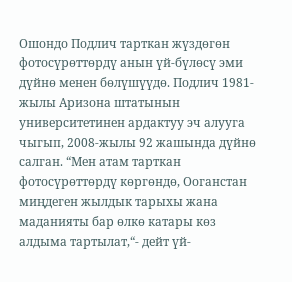Ошондо Подлич тарткан жүздөгөн фотосүрөттөрдү анын үй-бүлөсү эми дүйнө менен бөлүшүүдө. Подлич 1981-жылы Аризона штатынын университетинен ардактуу эч алууга чыгып, 2008-жылы 92 жашында дүйнө салган. “Мен атам тарткан фотосүрөттөрдү көргөндө, Ооганстан миңдеген жылдык тарыхы жана маданияты бар өлкө катары көз алдыма тартылат,“- дейт үй-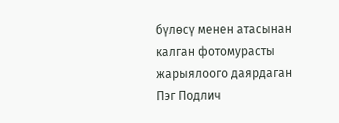бүлөсү менен атасынан калган фотомурасты жарыялоого даярдаган Пэг Подлич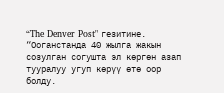“The Denver Post" гезитине. “Ооганстанда 40 жылга жакын созулган согушта эл көргөн азап тууралуу угуп көрүү өтө оор болду.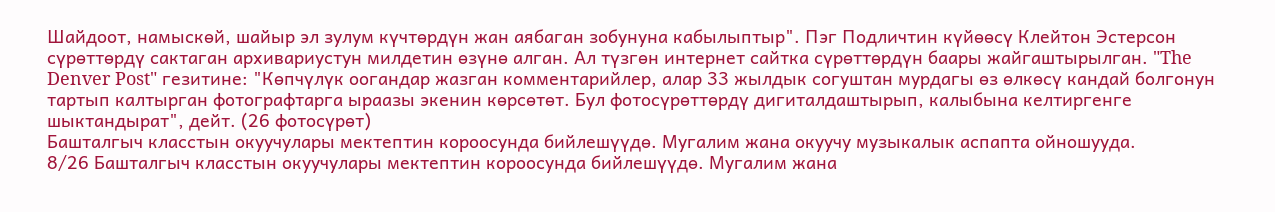Шайдоот, намыскөй, шайыр эл зулум күчтөрдүн жан аябаган зобунуна кабылыптыр". Пэг Подличтин күйөөсү Клейтон Эстерсон сүрөттөрдү сактаган архивариустун милдетин өзүнө алган. Ал түзгөн интернет сайтка сүрөттөрдүн баары жайгаштырылган. "The Denver Post" гезитине: "Көпчүлүк оогандар жазган комментарийлер, алар 33 жылдык согуштан мурдагы өз өлкөсү кандай болгонун тартып калтырган фотографтарга ыраазы экенин көрсөтөт. Бул фотосүрөттөрдү дигиталдаштырып, калыбына келтиргенге шыктандырат", дейт. (26 фотосүрөт)
Башталгыч класстын окуучулары мектептин короосунда бийлешүүдө. Мугалим жана окуучу музыкалык аспапта ойношууда.
8/26 Башталгыч класстын окуучулары мектептин короосунда бийлешүүдө. Мугалим жана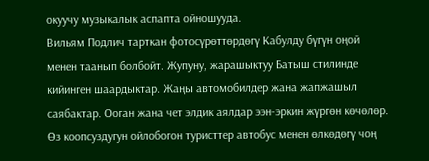окуучу музыкалык аспапта ойношууда.
Вильям Подлич тарткан фотосүрөттөрдөгү Кабулду бүгүн оңой менен таанып болбойт. Жупуну, жарашыктуу Батыш стилинде кийинген шаардыктар. Жаңы автомобилдер жана жапжашыл саябактар. Ооган жана чет элдик аялдар ээн-эркин жүргөн көчөлөр. Өз коопсуздугун ойлобогон туристтер автобус менен өлкөдөгү чоң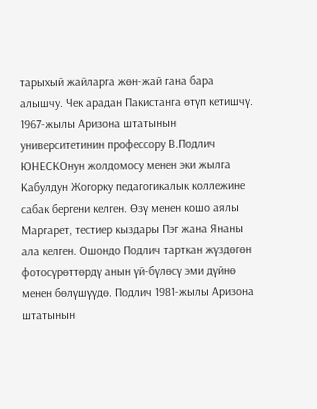тарыхый жайларга жөн-жай гана бара алышчу. Чек арадан Пакистанга өтүп кетишчү. 1967-жылы Аризона штатынын университетинин профессору В.Подлич ЮНЕСКОнун жолдомосу менен эки жылга Кабулдун Жогорку педагогикалык коллежине сабак бергени келген. Өзү менен кошо аялы Маргарет, тестиер кыздары Пэг жана Янаны ала келген. Ошондо Подлич тарткан жүздөгөн фотосүрөттөрдү анын үй-бүлөсү эми дүйнө менен бөлүшүүдө. Подлич 1981-жылы Аризона штатынын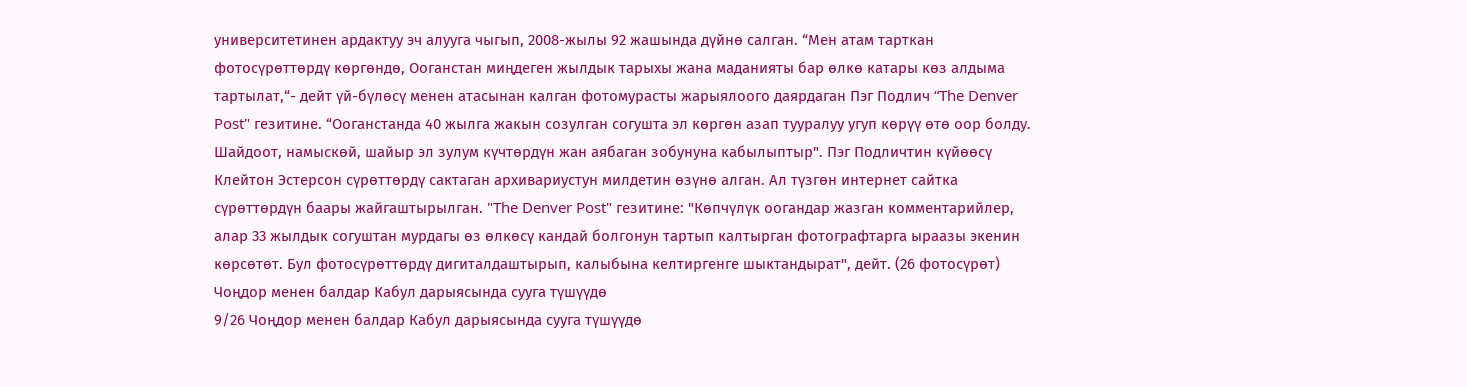университетинен ардактуу эч алууга чыгып, 2008-жылы 92 жашында дүйнө салган. “Мен атам тарткан фотосүрөттөрдү көргөндө, Ооганстан миңдеген жылдык тарыхы жана маданияты бар өлкө катары көз алдыма тартылат,“- дейт үй-бүлөсү менен атасынан калган фотомурасты жарыялоого даярдаган Пэг Подлич “The Denver Post" гезитине. “Ооганстанда 40 жылга жакын созулган согушта эл көргөн азап тууралуу угуп көрүү өтө оор болду. Шайдоот, намыскөй, шайыр эл зулум күчтөрдүн жан аябаган зобунуна кабылыптыр". Пэг Подличтин күйөөсү Клейтон Эстерсон сүрөттөрдү сактаган архивариустун милдетин өзүнө алган. Ал түзгөн интернет сайтка сүрөттөрдүн баары жайгаштырылган. "The Denver Post" гезитине: "Көпчүлүк оогандар жазган комментарийлер, алар 33 жылдык согуштан мурдагы өз өлкөсү кандай болгонун тартып калтырган фотографтарга ыраазы экенин көрсөтөт. Бул фотосүрөттөрдү дигиталдаштырып, калыбына келтиргенге шыктандырат", дейт. (26 фотосүрөт)
Чоңдор менен балдар Кабул дарыясында сууга түшүүдө
9/26 Чоңдор менен балдар Кабул дарыясында сууга түшүүдө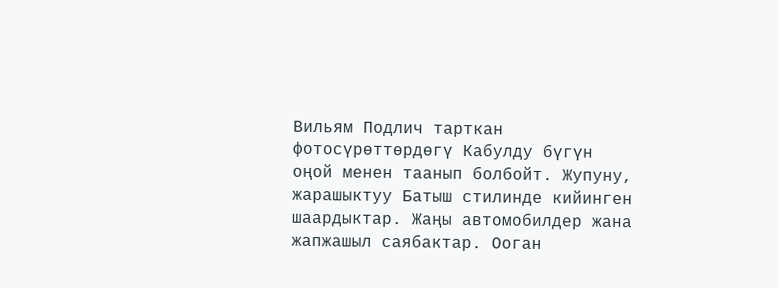Вильям Подлич тарткан фотосүрөттөрдөгү Кабулду бүгүн оңой менен таанып болбойт. Жупуну, жарашыктуу Батыш стилинде кийинген шаардыктар. Жаңы автомобилдер жана жапжашыл саябактар. Ооган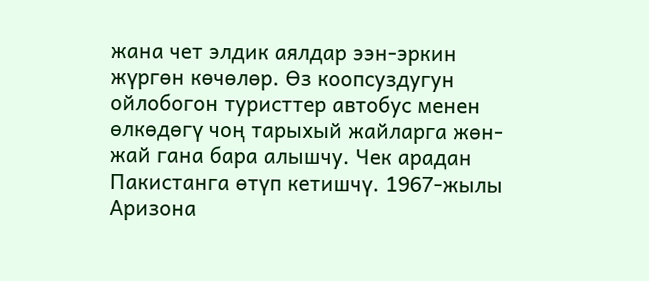жана чет элдик аялдар ээн-эркин жүргөн көчөлөр. Өз коопсуздугун ойлобогон туристтер автобус менен өлкөдөгү чоң тарыхый жайларга жөн-жай гана бара алышчу. Чек арадан Пакистанга өтүп кетишчү. 1967-жылы Аризона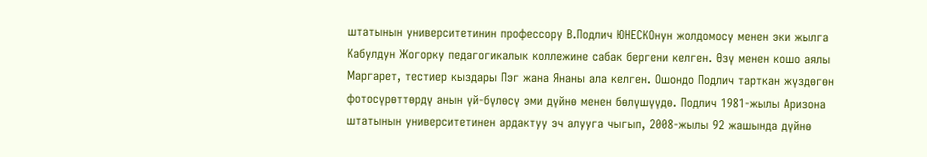штатынын университетинин профессору В.Подлич ЮНЕСКОнун жолдомосу менен эки жылга Кабулдун Жогорку педагогикалык коллежине сабак бергени келген. Өзү менен кошо аялы Маргарет, тестиер кыздары Пэг жана Янаны ала келген. Ошондо Подлич тарткан жүздөгөн фотосүрөттөрдү анын үй-бүлөсү эми дүйнө менен бөлүшүүдө. Подлич 1981-жылы Аризона штатынын университетинен ардактуу эч алууга чыгып, 2008-жылы 92 жашында дүйнө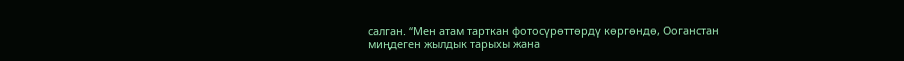салган. “Мен атам тарткан фотосүрөттөрдү көргөндө, Ооганстан миңдеген жылдык тарыхы жана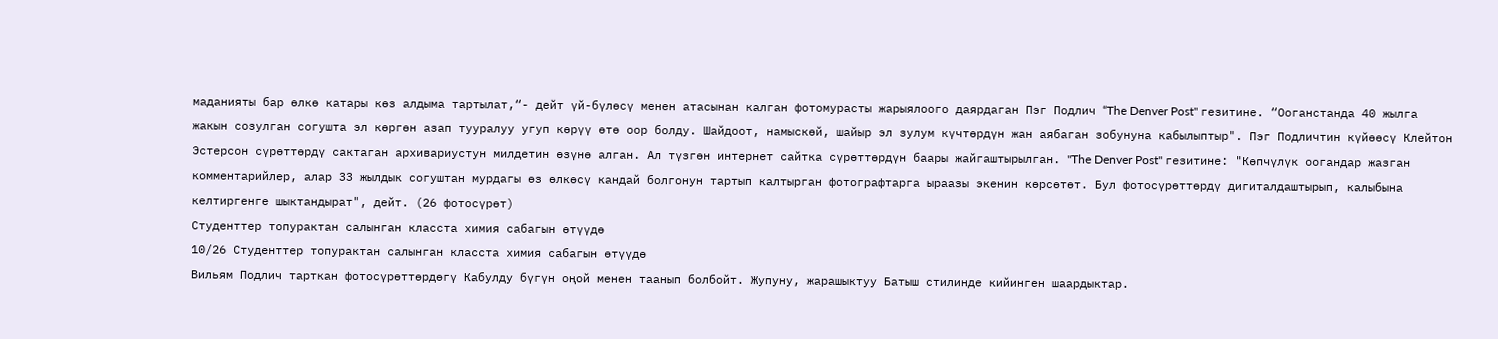маданияты бар өлкө катары көз алдыма тартылат,“- дейт үй-бүлөсү менен атасынан калган фотомурасты жарыялоого даярдаган Пэг Подлич “The Denver Post" гезитине. “Ооганстанда 40 жылга жакын созулган согушта эл көргөн азап тууралуу угуп көрүү өтө оор болду. Шайдоот, намыскөй, шайыр эл зулум күчтөрдүн жан аябаган зобунуна кабылыптыр". Пэг Подличтин күйөөсү Клейтон Эстерсон сүрөттөрдү сактаган архивариустун милдетин өзүнө алган. Ал түзгөн интернет сайтка сүрөттөрдүн баары жайгаштырылган. "The Denver Post" гезитине: "Көпчүлүк оогандар жазган комментарийлер, алар 33 жылдык согуштан мурдагы өз өлкөсү кандай болгонун тартып калтырган фотографтарга ыраазы экенин көрсөтөт. Бул фотосүрөттөрдү дигиталдаштырып, калыбына келтиргенге шыктандырат", дейт. (26 фотосүрөт)
Студенттер топурактан салынган класста химия сабагын өтүүдө
10/26 Студенттер топурактан салынган класста химия сабагын өтүүдө
Вильям Подлич тарткан фотосүрөттөрдөгү Кабулду бүгүн оңой менен таанып болбойт. Жупуну, жарашыктуу Батыш стилинде кийинген шаардыктар.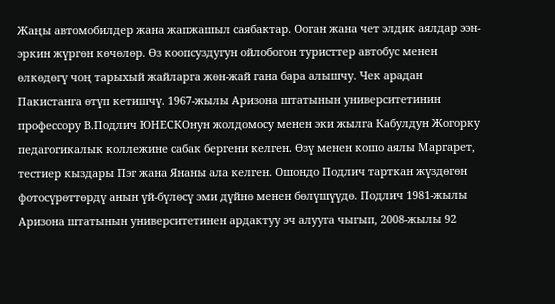Жаңы автомобилдер жана жапжашыл саябактар. Ооган жана чет элдик аялдар ээн-эркин жүргөн көчөлөр. Өз коопсуздугун ойлобогон туристтер автобус менен өлкөдөгү чоң тарыхый жайларга жөн-жай гана бара алышчу. Чек арадан Пакистанга өтүп кетишчү. 1967-жылы Аризона штатынын университетинин профессору В.Подлич ЮНЕСКОнун жолдомосу менен эки жылга Кабулдун Жогорку педагогикалык коллежине сабак бергени келген. Өзү менен кошо аялы Маргарет, тестиер кыздары Пэг жана Янаны ала келген. Ошондо Подлич тарткан жүздөгөн фотосүрөттөрдү анын үй-бүлөсү эми дүйнө менен бөлүшүүдө. Подлич 1981-жылы Аризона штатынын университетинен ардактуу эч алууга чыгып, 2008-жылы 92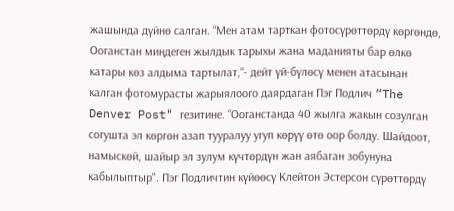жашында дүйнө салган. “Мен атам тарткан фотосүрөттөрдү көргөндө, Ооганстан миңдеген жылдык тарыхы жана маданияты бар өлкө катары көз алдыма тартылат,“- дейт үй-бүлөсү менен атасынан калган фотомурасты жарыялоого даярдаган Пэг Подлич “The Denver Post" гезитине. “Ооганстанда 40 жылга жакын созулган согушта эл көргөн азап тууралуу угуп көрүү өтө оор болду. Шайдоот, намыскөй, шайыр эл зулум күчтөрдүн жан аябаган зобунуна кабылыптыр". Пэг Подличтин күйөөсү Клейтон Эстерсон сүрөттөрдү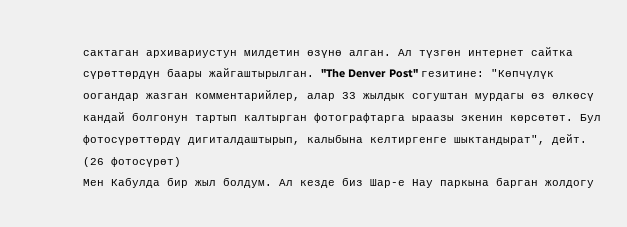сактаган архивариустун милдетин өзүнө алган. Ал түзгөн интернет сайтка сүрөттөрдүн баары жайгаштырылган. "The Denver Post" гезитине: "Көпчүлүк оогандар жазган комментарийлер, алар 33 жылдык согуштан мурдагы өз өлкөсү кандай болгонун тартып калтырган фотографтарга ыраазы экенин көрсөтөт. Бул фотосүрөттөрдү дигиталдаштырып, калыбына келтиргенге шыктандырат", дейт. (26 фотосүрөт)
Мен Кабулда бир жыл болдум. Ал кезде биз Шар-е Нау паркына барган жолдогу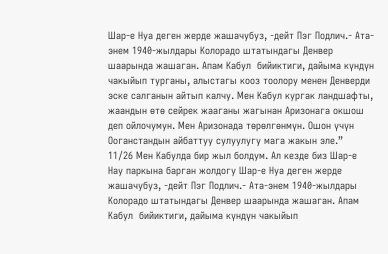Шар-е Нуа деген жерде жашачубуз, -дейт Пэг Подлич.- Ата-энем 1940-жылдары Колорадо штатындагы Денвер шаарында жашаган. Апам Кабул  бийиктиги, дайыма күндүн чакыйып турганы, алыстагы кооз тоолору менен Денверди эске салганын айтып калчу. Мен Кабул кургак ландшафты, жаандын өтө сейрек жааганы жагынан Аризонага окшош деп ойлочумун. Мен Аризонада төрөлгөнмүн. Ошон үчүн Ооганстандын айбаттуу сулуулугу мага жакын эле.”
11/26 Мен Кабулда бир жыл болдум. Ал кезде биз Шар-е Нау паркына барган жолдогу Шар-е Нуа деген жерде жашачубуз, -дейт Пэг Подлич.- Ата-энем 1940-жылдары Колорадо штатындагы Денвер шаарында жашаган. Апам Кабул  бийиктиги, дайыма күндүн чакыйып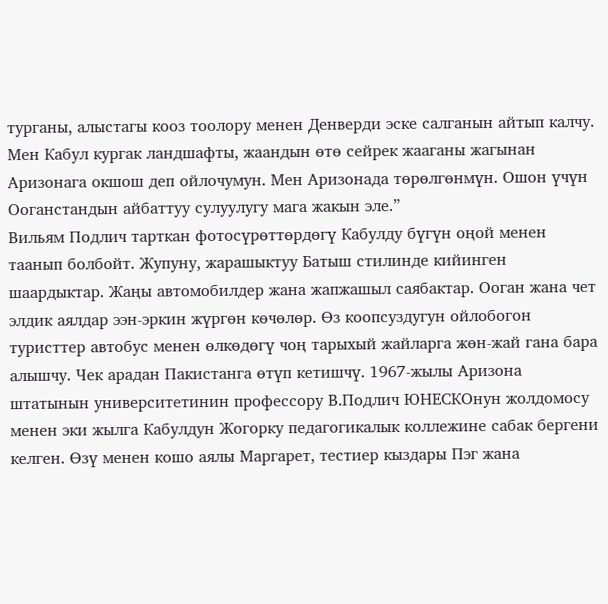турганы, алыстагы кооз тоолору менен Денверди эске салганын айтып калчу. Мен Кабул кургак ландшафты, жаандын өтө сейрек жааганы жагынан Аризонага окшош деп ойлочумун. Мен Аризонада төрөлгөнмүн. Ошон үчүн Ооганстандын айбаттуу сулуулугу мага жакын эле.”
Вильям Подлич тарткан фотосүрөттөрдөгү Кабулду бүгүн оңой менен таанып болбойт. Жупуну, жарашыктуу Батыш стилинде кийинген шаардыктар. Жаңы автомобилдер жана жапжашыл саябактар. Ооган жана чет элдик аялдар ээн-эркин жүргөн көчөлөр. Өз коопсуздугун ойлобогон туристтер автобус менен өлкөдөгү чоң тарыхый жайларга жөн-жай гана бара алышчу. Чек арадан Пакистанга өтүп кетишчү. 1967-жылы Аризона штатынын университетинин профессору В.Подлич ЮНЕСКОнун жолдомосу менен эки жылга Кабулдун Жогорку педагогикалык коллежине сабак бергени келген. Өзү менен кошо аялы Маргарет, тестиер кыздары Пэг жана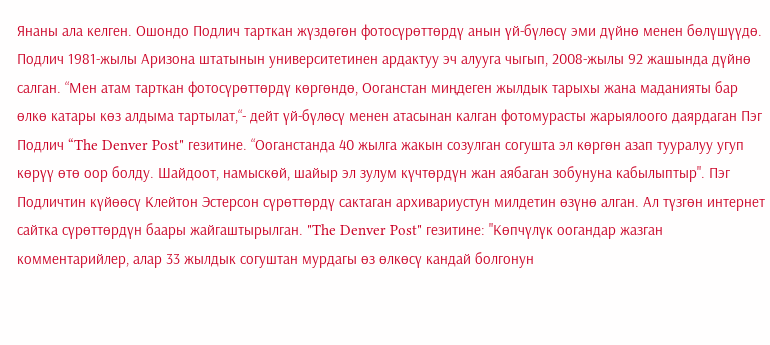Янаны ала келген. Ошондо Подлич тарткан жүздөгөн фотосүрөттөрдү анын үй-бүлөсү эми дүйнө менен бөлүшүүдө. Подлич 1981-жылы Аризона штатынын университетинен ардактуу эч алууга чыгып, 2008-жылы 92 жашында дүйнө салган. “Мен атам тарткан фотосүрөттөрдү көргөндө, Ооганстан миңдеген жылдык тарыхы жана маданияты бар өлкө катары көз алдыма тартылат,“- дейт үй-бүлөсү менен атасынан калган фотомурасты жарыялоого даярдаган Пэг Подлич “The Denver Post" гезитине. “Ооганстанда 40 жылга жакын созулган согушта эл көргөн азап тууралуу угуп көрүү өтө оор болду. Шайдоот, намыскөй, шайыр эл зулум күчтөрдүн жан аябаган зобунуна кабылыптыр". Пэг Подличтин күйөөсү Клейтон Эстерсон сүрөттөрдү сактаган архивариустун милдетин өзүнө алган. Ал түзгөн интернет сайтка сүрөттөрдүн баары жайгаштырылган. "The Denver Post" гезитине: "Көпчүлүк оогандар жазган комментарийлер, алар 33 жылдык согуштан мурдагы өз өлкөсү кандай болгонун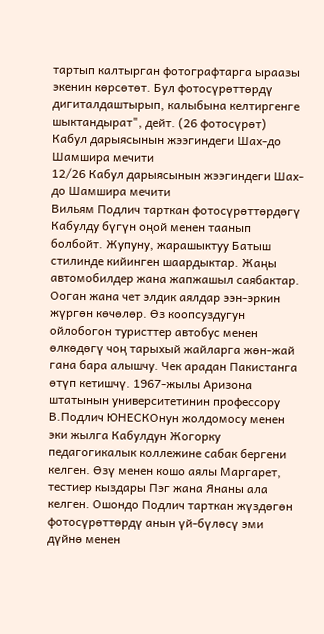тартып калтырган фотографтарга ыраазы экенин көрсөтөт. Бул фотосүрөттөрдү дигиталдаштырып, калыбына келтиргенге шыктандырат", дейт. (26 фотосүрөт)
Кабул дарыясынын жээгиндеги Шах-до Шамшира мечити
12/26 Кабул дарыясынын жээгиндеги Шах-до Шамшира мечити
Вильям Подлич тарткан фотосүрөттөрдөгү Кабулду бүгүн оңой менен таанып болбойт. Жупуну, жарашыктуу Батыш стилинде кийинген шаардыктар. Жаңы автомобилдер жана жапжашыл саябактар. Ооган жана чет элдик аялдар ээн-эркин жүргөн көчөлөр. Өз коопсуздугун ойлобогон туристтер автобус менен өлкөдөгү чоң тарыхый жайларга жөн-жай гана бара алышчу. Чек арадан Пакистанга өтүп кетишчү. 1967-жылы Аризона штатынын университетинин профессору В.Подлич ЮНЕСКОнун жолдомосу менен эки жылга Кабулдун Жогорку педагогикалык коллежине сабак бергени келген. Өзү менен кошо аялы Маргарет, тестиер кыздары Пэг жана Янаны ала келген. Ошондо Подлич тарткан жүздөгөн фотосүрөттөрдү анын үй-бүлөсү эми дүйнө менен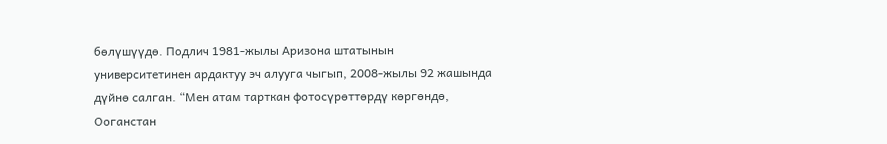бөлүшүүдө. Подлич 1981-жылы Аризона штатынын университетинен ардактуу эч алууга чыгып, 2008-жылы 92 жашында дүйнө салган. “Мен атам тарткан фотосүрөттөрдү көргөндө, Ооганстан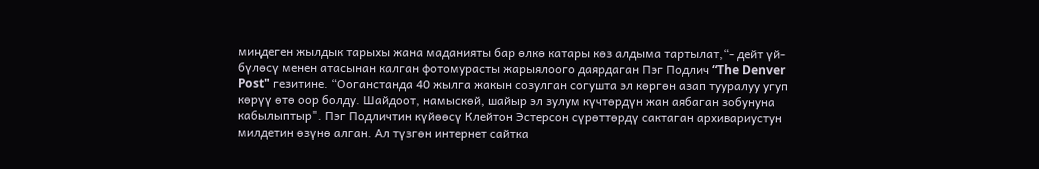миңдеген жылдык тарыхы жана маданияты бар өлкө катары көз алдыма тартылат,“- дейт үй-бүлөсү менен атасынан калган фотомурасты жарыялоого даярдаган Пэг Подлич “The Denver Post" гезитине. “Ооганстанда 40 жылга жакын созулган согушта эл көргөн азап тууралуу угуп көрүү өтө оор болду. Шайдоот, намыскөй, шайыр эл зулум күчтөрдүн жан аябаган зобунуна кабылыптыр". Пэг Подличтин күйөөсү Клейтон Эстерсон сүрөттөрдү сактаган архивариустун милдетин өзүнө алган. Ал түзгөн интернет сайтка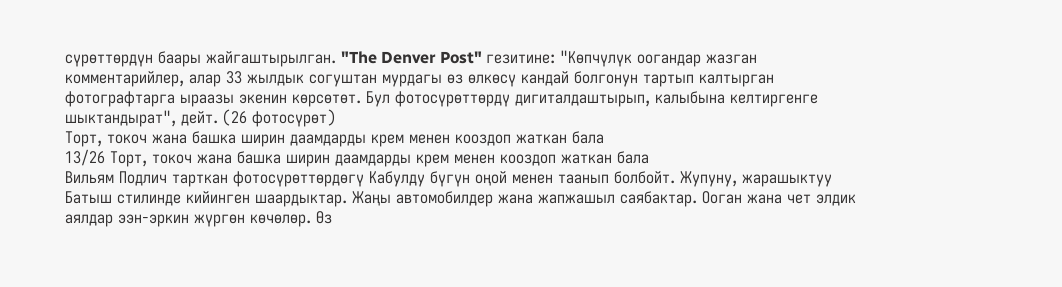сүрөттөрдүн баары жайгаштырылган. "The Denver Post" гезитине: "Көпчүлүк оогандар жазган комментарийлер, алар 33 жылдык согуштан мурдагы өз өлкөсү кандай болгонун тартып калтырган фотографтарга ыраазы экенин көрсөтөт. Бул фотосүрөттөрдү дигиталдаштырып, калыбына келтиргенге шыктандырат", дейт. (26 фотосүрөт)
Торт, токоч жана башка ширин даамдарды крем менен кооздоп жаткан бала
13/26 Торт, токоч жана башка ширин даамдарды крем менен кооздоп жаткан бала
Вильям Подлич тарткан фотосүрөттөрдөгү Кабулду бүгүн оңой менен таанып болбойт. Жупуну, жарашыктуу Батыш стилинде кийинген шаардыктар. Жаңы автомобилдер жана жапжашыл саябактар. Ооган жана чет элдик аялдар ээн-эркин жүргөн көчөлөр. Өз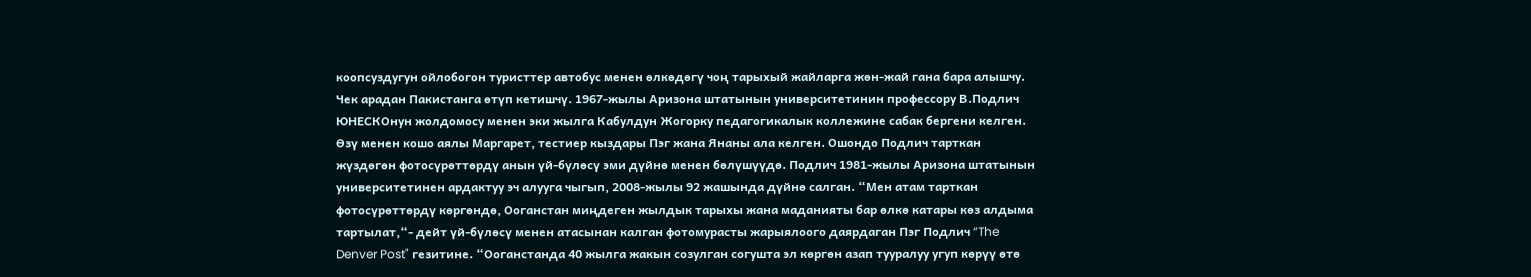коопсуздугун ойлобогон туристтер автобус менен өлкөдөгү чоң тарыхый жайларга жөн-жай гана бара алышчу. Чек арадан Пакистанга өтүп кетишчү. 1967-жылы Аризона штатынын университетинин профессору В.Подлич ЮНЕСКОнун жолдомосу менен эки жылга Кабулдун Жогорку педагогикалык коллежине сабак бергени келген. Өзү менен кошо аялы Маргарет, тестиер кыздары Пэг жана Янаны ала келген. Ошондо Подлич тарткан жүздөгөн фотосүрөттөрдү анын үй-бүлөсү эми дүйнө менен бөлүшүүдө. Подлич 1981-жылы Аризона штатынын университетинен ардактуу эч алууга чыгып, 2008-жылы 92 жашында дүйнө салган. “Мен атам тарткан фотосүрөттөрдү көргөндө, Ооганстан миңдеген жылдык тарыхы жана маданияты бар өлкө катары көз алдыма тартылат,“- дейт үй-бүлөсү менен атасынан калган фотомурасты жарыялоого даярдаган Пэг Подлич “The Denver Post" гезитине. “Ооганстанда 40 жылга жакын созулган согушта эл көргөн азап тууралуу угуп көрүү өтө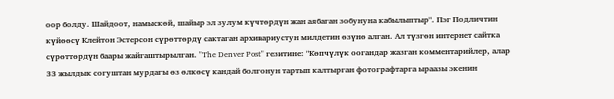оор болду. Шайдоот, намыскөй, шайыр эл зулум күчтөрдүн жан аябаган зобунуна кабылыптыр". Пэг Подличтин күйөөсү Клейтон Эстерсон сүрөттөрдү сактаган архивариустун милдетин өзүнө алган. Ал түзгөн интернет сайтка сүрөттөрдүн баары жайгаштырылган. "The Denver Post" гезитине: "Көпчүлүк оогандар жазган комментарийлер, алар 33 жылдык согуштан мурдагы өз өлкөсү кандай болгонун тартып калтырган фотографтарга ыраазы экенин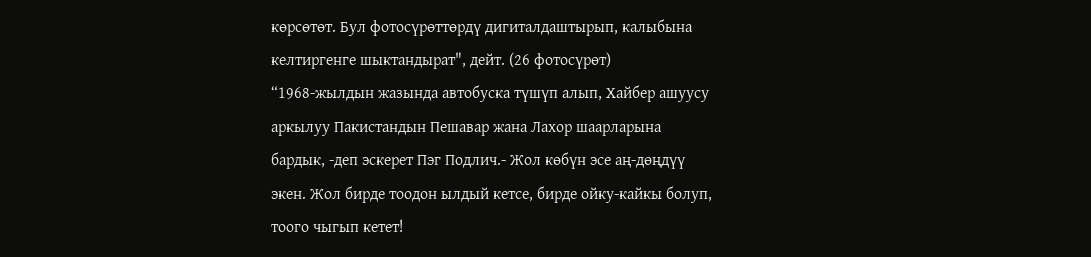көрсөтөт. Бул фотосүрөттөрдү дигиталдаштырып, калыбына келтиргенге шыктандырат", дейт. (26 фотосүрөт)
“1968-жылдын жазында автобуска түшүп алып, Хайбер ашуусу аркылуу Пакистандын Пешавар жана Лахор шаарларына бардык, -деп эскерет Пэг Подлич.- Жол көбүн эсе аң-дөңдүү экен. Жол бирде тоодон ылдый кетсе, бирде ойку-кайкы болуп, тоого чыгып кетет!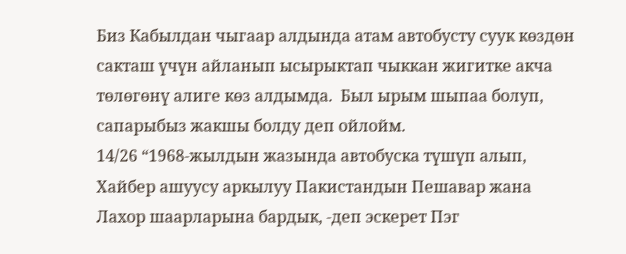Биз Кабылдан чыгаар алдында атам автобусту суук көздөн сакташ үчүн айланып ысырыктап чыккан жигитке акча төлөгөнү алиге көз алдымда.  Был ырым шыпаа болуп, сапарыбыз жакшы болду деп ойлойм.
14/26 “1968-жылдын жазында автобуска түшүп алып, Хайбер ашуусу аркылуу Пакистандын Пешавар жана Лахор шаарларына бардык, -деп эскерет Пэг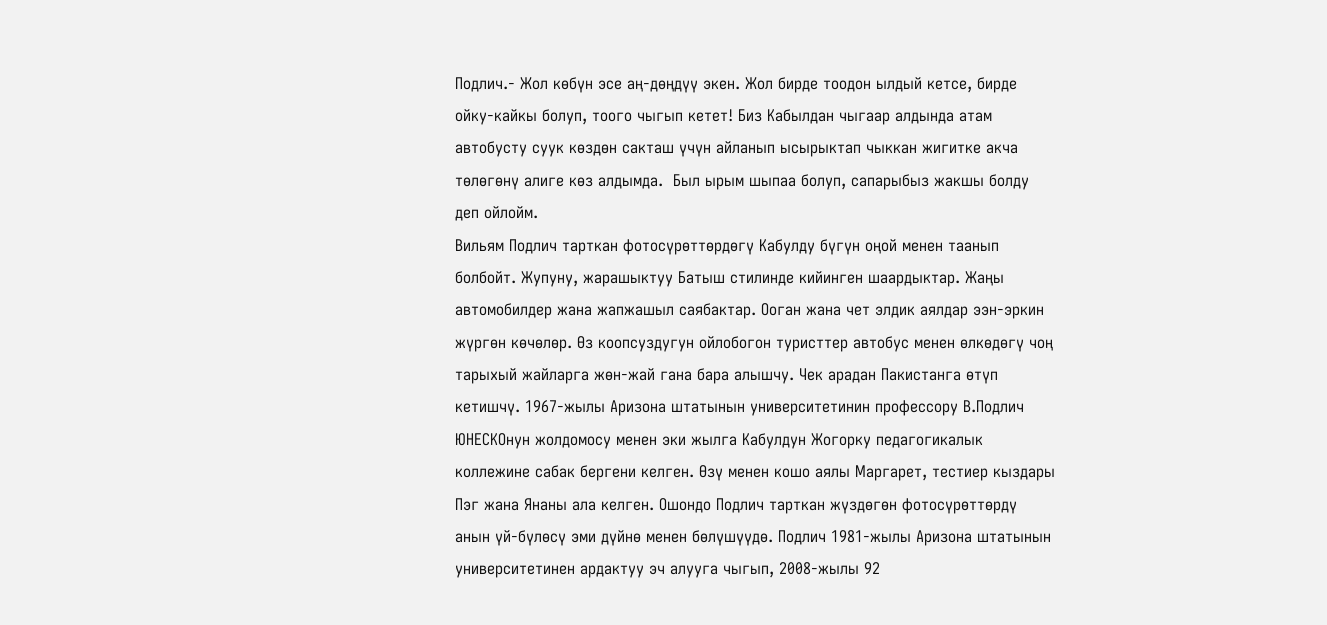Подлич.- Жол көбүн эсе аң-дөңдүү экен. Жол бирде тоодон ылдый кетсе, бирде ойку-кайкы болуп, тоого чыгып кетет! Биз Кабылдан чыгаар алдында атам автобусту суук көздөн сакташ үчүн айланып ысырыктап чыккан жигитке акча төлөгөнү алиге көз алдымда.  Был ырым шыпаа болуп, сапарыбыз жакшы болду деп ойлойм.
Вильям Подлич тарткан фотосүрөттөрдөгү Кабулду бүгүн оңой менен таанып болбойт. Жупуну, жарашыктуу Батыш стилинде кийинген шаардыктар. Жаңы автомобилдер жана жапжашыл саябактар. Ооган жана чет элдик аялдар ээн-эркин жүргөн көчөлөр. Өз коопсуздугун ойлобогон туристтер автобус менен өлкөдөгү чоң тарыхый жайларга жөн-жай гана бара алышчу. Чек арадан Пакистанга өтүп кетишчү. 1967-жылы Аризона штатынын университетинин профессору В.Подлич ЮНЕСКОнун жолдомосу менен эки жылга Кабулдун Жогорку педагогикалык коллежине сабак бергени келген. Өзү менен кошо аялы Маргарет, тестиер кыздары Пэг жана Янаны ала келген. Ошондо Подлич тарткан жүздөгөн фотосүрөттөрдү анын үй-бүлөсү эми дүйнө менен бөлүшүүдө. Подлич 1981-жылы Аризона штатынын университетинен ардактуу эч алууга чыгып, 2008-жылы 92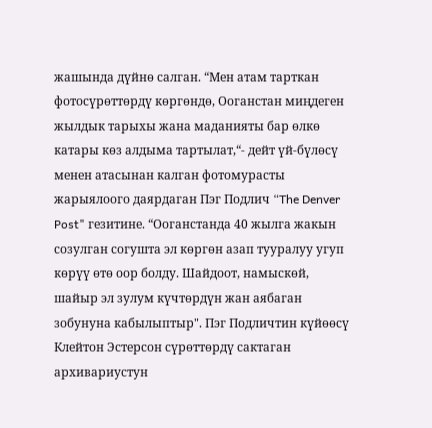жашында дүйнө салган. “Мен атам тарткан фотосүрөттөрдү көргөндө, Ооганстан миңдеген жылдык тарыхы жана маданияты бар өлкө катары көз алдыма тартылат,“- дейт үй-бүлөсү менен атасынан калган фотомурасты жарыялоого даярдаган Пэг Подлич “The Denver Post" гезитине. “Ооганстанда 40 жылга жакын созулган согушта эл көргөн азап тууралуу угуп көрүү өтө оор болду. Шайдоот, намыскөй, шайыр эл зулум күчтөрдүн жан аябаган зобунуна кабылыптыр". Пэг Подличтин күйөөсү Клейтон Эстерсон сүрөттөрдү сактаган архивариустун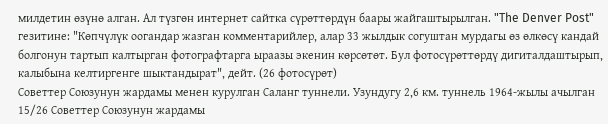милдетин өзүнө алган. Ал түзгөн интернет сайтка сүрөттөрдүн баары жайгаштырылган. "The Denver Post" гезитине: "Көпчүлүк оогандар жазган комментарийлер, алар 33 жылдык согуштан мурдагы өз өлкөсү кандай болгонун тартып калтырган фотографтарга ыраазы экенин көрсөтөт. Бул фотосүрөттөрдү дигиталдаштырып, калыбына келтиргенге шыктандырат", дейт. (26 фотосүрөт)
Советтер Союзунун жардамы менен курулган Саланг туннели. Узундугу 2,6 км. туннель 1964-жылы ачылган
15/26 Советтер Союзунун жардамы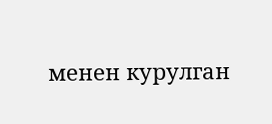менен курулган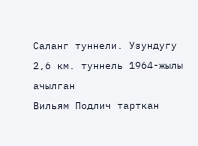Саланг туннели. Узундугу 2,6 км. туннель 1964-жылы ачылган
Вильям Подлич тарткан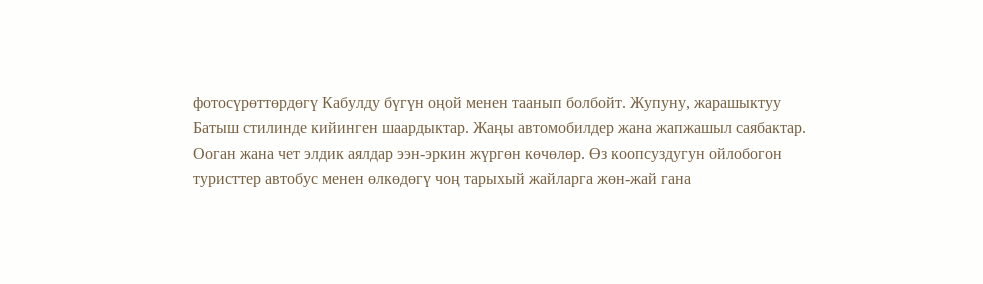фотосүрөттөрдөгү Кабулду бүгүн оңой менен таанып болбойт. Жупуну, жарашыктуу Батыш стилинде кийинген шаардыктар. Жаңы автомобилдер жана жапжашыл саябактар. Ооган жана чет элдик аялдар ээн-эркин жүргөн көчөлөр. Өз коопсуздугун ойлобогон туристтер автобус менен өлкөдөгү чоң тарыхый жайларга жөн-жай гана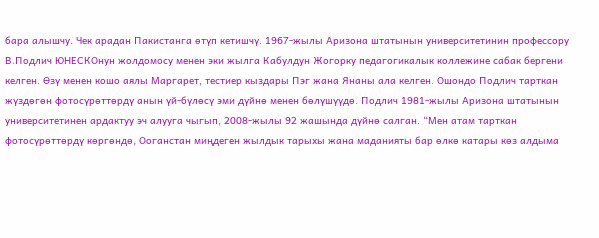бара алышчу. Чек арадан Пакистанга өтүп кетишчү. 1967-жылы Аризона штатынын университетинин профессору В.Подлич ЮНЕСКОнун жолдомосу менен эки жылга Кабулдун Жогорку педагогикалык коллежине сабак бергени келген. Өзү менен кошо аялы Маргарет, тестиер кыздары Пэг жана Янаны ала келген. Ошондо Подлич тарткан жүздөгөн фотосүрөттөрдү анын үй-бүлөсү эми дүйнө менен бөлүшүүдө. Подлич 1981-жылы Аризона штатынын университетинен ардактуу эч алууга чыгып, 2008-жылы 92 жашында дүйнө салган. “Мен атам тарткан фотосүрөттөрдү көргөндө, Ооганстан миңдеген жылдык тарыхы жана маданияты бар өлкө катары көз алдыма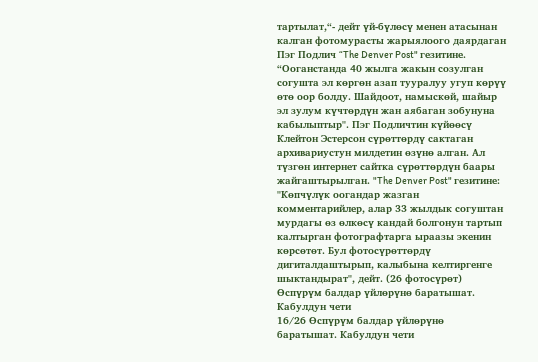тартылат,“- дейт үй-бүлөсү менен атасынан калган фотомурасты жарыялоого даярдаган Пэг Подлич “The Denver Post" гезитине. “Ооганстанда 40 жылга жакын созулган согушта эл көргөн азап тууралуу угуп көрүү өтө оор болду. Шайдоот, намыскөй, шайыр эл зулум күчтөрдүн жан аябаган зобунуна кабылыптыр". Пэг Подличтин күйөөсү Клейтон Эстерсон сүрөттөрдү сактаган архивариустун милдетин өзүнө алган. Ал түзгөн интернет сайтка сүрөттөрдүн баары жайгаштырылган. "The Denver Post" гезитине: "Көпчүлүк оогандар жазган комментарийлер, алар 33 жылдык согуштан мурдагы өз өлкөсү кандай болгонун тартып калтырган фотографтарга ыраазы экенин көрсөтөт. Бул фотосүрөттөрдү дигиталдаштырып, калыбына келтиргенге шыктандырат", дейт. (26 фотосүрөт)
Өспүрүм балдар үйлөрүнө баратышат. Кабулдун чети
16/26 Өспүрүм балдар үйлөрүнө баратышат. Кабулдун чети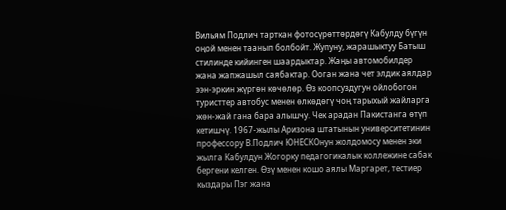Вильям Подлич тарткан фотосүрөттөрдөгү Кабулду бүгүн оңой менен таанып болбойт. Жупуну, жарашыктуу Батыш стилинде кийинген шаардыктар. Жаңы автомобилдер жана жапжашыл саябактар. Ооган жана чет элдик аялдар ээн-эркин жүргөн көчөлөр. Өз коопсуздугун ойлобогон туристтер автобус менен өлкөдөгү чоң тарыхый жайларга жөн-жай гана бара алышчу. Чек арадан Пакистанга өтүп кетишчү. 1967-жылы Аризона штатынын университетинин профессору В.Подлич ЮНЕСКОнун жолдомосу менен эки жылга Кабулдун Жогорку педагогикалык коллежине сабак бергени келген. Өзү менен кошо аялы Маргарет, тестиер кыздары Пэг жана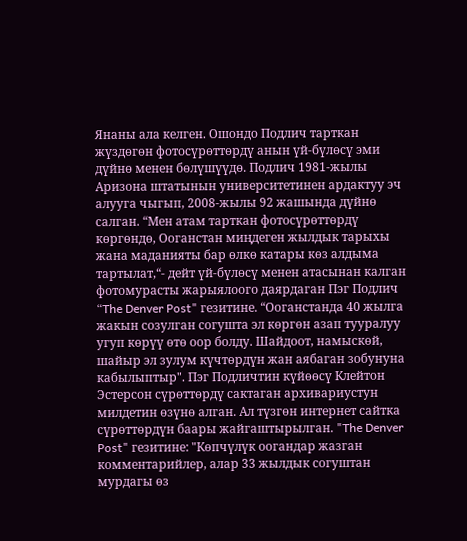Янаны ала келген. Ошондо Подлич тарткан жүздөгөн фотосүрөттөрдү анын үй-бүлөсү эми дүйнө менен бөлүшүүдө. Подлич 1981-жылы Аризона штатынын университетинен ардактуу эч алууга чыгып, 2008-жылы 92 жашында дүйнө салган. “Мен атам тарткан фотосүрөттөрдү көргөндө, Ооганстан миңдеген жылдык тарыхы жана маданияты бар өлкө катары көз алдыма тартылат,“- дейт үй-бүлөсү менен атасынан калган фотомурасты жарыялоого даярдаган Пэг Подлич “The Denver Post" гезитине. “Ооганстанда 40 жылга жакын созулган согушта эл көргөн азап тууралуу угуп көрүү өтө оор болду. Шайдоот, намыскөй, шайыр эл зулум күчтөрдүн жан аябаган зобунуна кабылыптыр". Пэг Подличтин күйөөсү Клейтон Эстерсон сүрөттөрдү сактаган архивариустун милдетин өзүнө алган. Ал түзгөн интернет сайтка сүрөттөрдүн баары жайгаштырылган. "The Denver Post" гезитине: "Көпчүлүк оогандар жазган комментарийлер, алар 33 жылдык согуштан мурдагы өз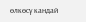өлкөсү кандай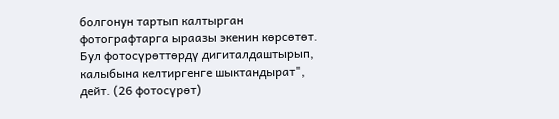болгонун тартып калтырган фотографтарга ыраазы экенин көрсөтөт. Бул фотосүрөттөрдү дигиталдаштырып, калыбына келтиргенге шыктандырат", дейт. (26 фотосүрөт)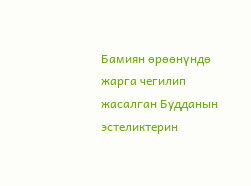Бамиян өрөөнүндө жарга чегилип жасалган Будданын эстеликтерин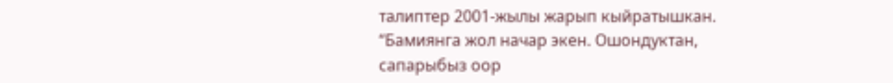талиптер 2001-жылы жарып кыйратышкан.  “Бамиянга жол начар экен. Ошондуктан, сапарыбыз оор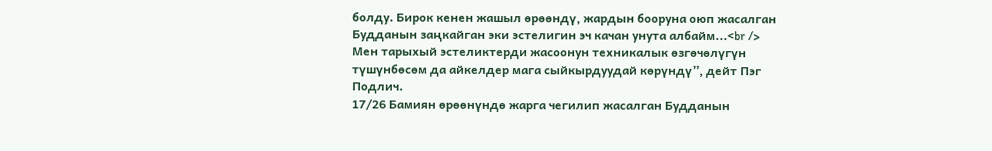болду. Бирок кенен жашыл өрөөндү, жардын бооруна оюп жасалган Будданын заңкайган эки эстелигин эч качан унута албайм...<br />
Мен тарыхый эстеликтерди жасоонун техникалык өзгөчөлүгүн түшүнбөсөм да айкелдер мага сыйкырдуудай көрүндү”, дейт Пэг Подлич.
17/26 Бамиян өрөөнүндө жарга чегилип жасалган Будданын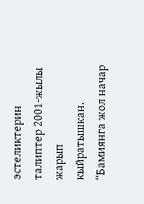эстеликтерин талиптер 2001-жылы жарып кыйратышкан.  “Бамиянга жол начар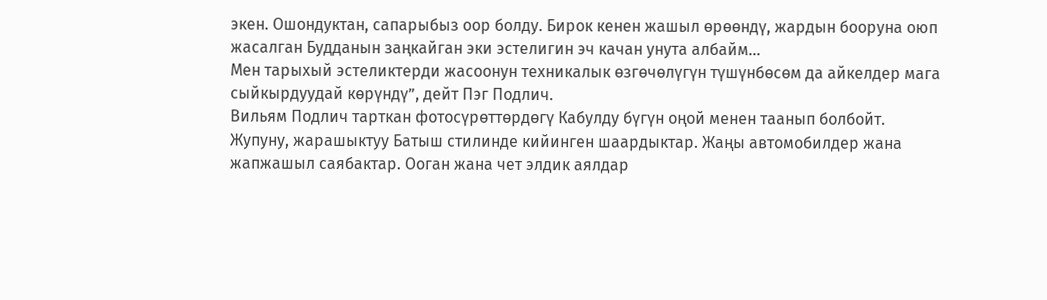экен. Ошондуктан, сапарыбыз оор болду. Бирок кенен жашыл өрөөндү, жардын бооруна оюп жасалган Будданын заңкайган эки эстелигин эч качан унута албайм...
Мен тарыхый эстеликтерди жасоонун техникалык өзгөчөлүгүн түшүнбөсөм да айкелдер мага сыйкырдуудай көрүндү”, дейт Пэг Подлич.
Вильям Подлич тарткан фотосүрөттөрдөгү Кабулду бүгүн оңой менен таанып болбойт. Жупуну, жарашыктуу Батыш стилинде кийинген шаардыктар. Жаңы автомобилдер жана жапжашыл саябактар. Ооган жана чет элдик аялдар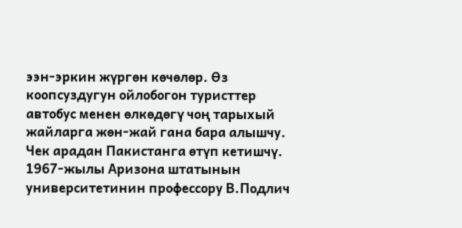ээн-эркин жүргөн көчөлөр. Өз коопсуздугун ойлобогон туристтер автобус менен өлкөдөгү чоң тарыхый жайларга жөн-жай гана бара алышчу. Чек арадан Пакистанга өтүп кетишчү. 1967-жылы Аризона штатынын университетинин профессору В.Подлич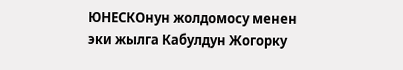ЮНЕСКОнун жолдомосу менен эки жылга Кабулдун Жогорку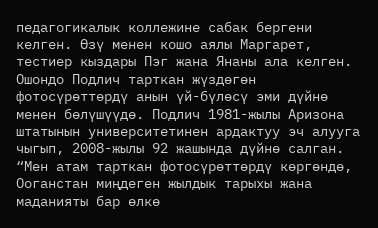педагогикалык коллежине сабак бергени келген. Өзү менен кошо аялы Маргарет, тестиер кыздары Пэг жана Янаны ала келген. Ошондо Подлич тарткан жүздөгөн фотосүрөттөрдү анын үй-бүлөсү эми дүйнө менен бөлүшүүдө. Подлич 1981-жылы Аризона штатынын университетинен ардактуу эч алууга чыгып, 2008-жылы 92 жашында дүйнө салган. “Мен атам тарткан фотосүрөттөрдү көргөндө, Ооганстан миңдеген жылдык тарыхы жана маданияты бар өлкө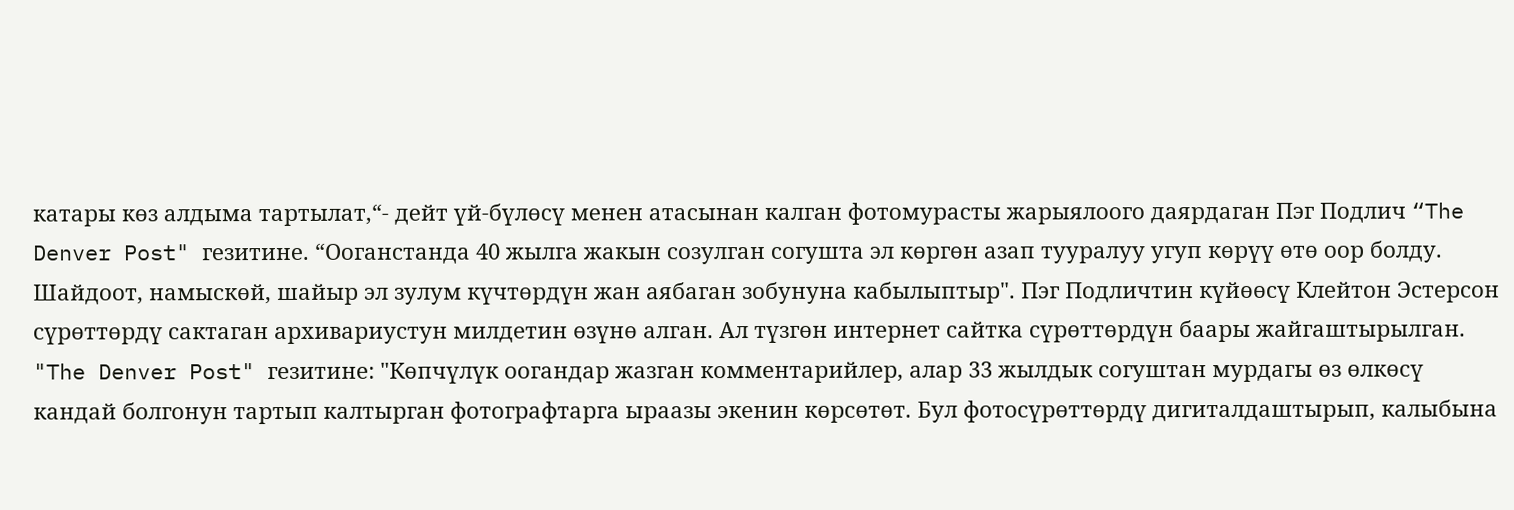катары көз алдыма тартылат,“- дейт үй-бүлөсү менен атасынан калган фотомурасты жарыялоого даярдаган Пэг Подлич “The Denver Post" гезитине. “Ооганстанда 40 жылга жакын созулган согушта эл көргөн азап тууралуу угуп көрүү өтө оор болду. Шайдоот, намыскөй, шайыр эл зулум күчтөрдүн жан аябаган зобунуна кабылыптыр". Пэг Подличтин күйөөсү Клейтон Эстерсон сүрөттөрдү сактаган архивариустун милдетин өзүнө алган. Ал түзгөн интернет сайтка сүрөттөрдүн баары жайгаштырылган. "The Denver Post" гезитине: "Көпчүлүк оогандар жазган комментарийлер, алар 33 жылдык согуштан мурдагы өз өлкөсү кандай болгонун тартып калтырган фотографтарга ыраазы экенин көрсөтөт. Бул фотосүрөттөрдү дигиталдаштырып, калыбына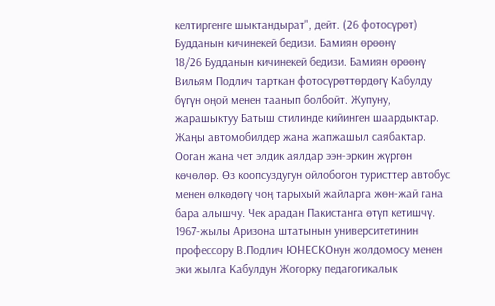келтиргенге шыктандырат", дейт. (26 фотосүрөт)
Будданын кичинекей бедизи. Бамиян өрөөнү
18/26 Будданын кичинекей бедизи. Бамиян өрөөнү
Вильям Подлич тарткан фотосүрөттөрдөгү Кабулду бүгүн оңой менен таанып болбойт. Жупуну, жарашыктуу Батыш стилинде кийинген шаардыктар. Жаңы автомобилдер жана жапжашыл саябактар. Ооган жана чет элдик аялдар ээн-эркин жүргөн көчөлөр. Өз коопсуздугун ойлобогон туристтер автобус менен өлкөдөгү чоң тарыхый жайларга жөн-жай гана бара алышчу. Чек арадан Пакистанга өтүп кетишчү. 1967-жылы Аризона штатынын университетинин профессору В.Подлич ЮНЕСКОнун жолдомосу менен эки жылга Кабулдун Жогорку педагогикалык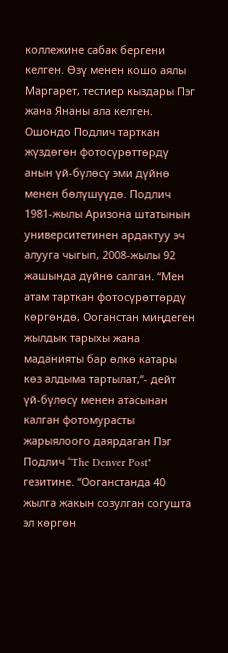коллежине сабак бергени келген. Өзү менен кошо аялы Маргарет, тестиер кыздары Пэг жана Янаны ала келген. Ошондо Подлич тарткан жүздөгөн фотосүрөттөрдү анын үй-бүлөсү эми дүйнө менен бөлүшүүдө. Подлич 1981-жылы Аризона штатынын университетинен ардактуу эч алууга чыгып, 2008-жылы 92 жашында дүйнө салган. “Мен атам тарткан фотосүрөттөрдү көргөндө, Ооганстан миңдеген жылдык тарыхы жана маданияты бар өлкө катары көз алдыма тартылат,“- дейт үй-бүлөсү менен атасынан калган фотомурасты жарыялоого даярдаган Пэг Подлич “The Denver Post" гезитине. “Ооганстанда 40 жылга жакын созулган согушта эл көргөн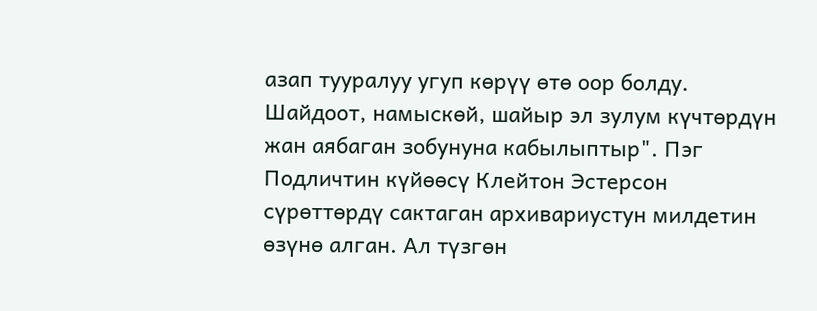азап тууралуу угуп көрүү өтө оор болду. Шайдоот, намыскөй, шайыр эл зулум күчтөрдүн жан аябаган зобунуна кабылыптыр". Пэг Подличтин күйөөсү Клейтон Эстерсон сүрөттөрдү сактаган архивариустун милдетин өзүнө алган. Ал түзгөн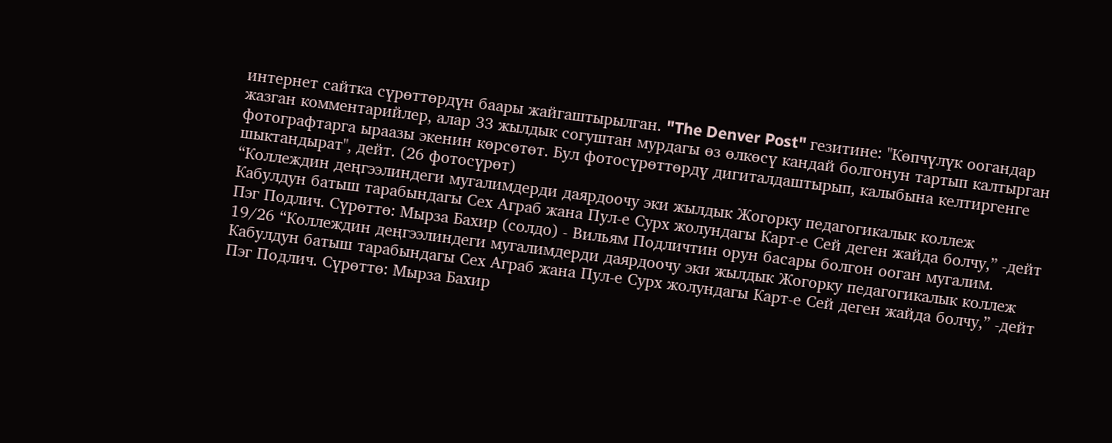интернет сайтка сүрөттөрдүн баары жайгаштырылган. "The Denver Post" гезитине: "Көпчүлүк оогандар жазган комментарийлер, алар 33 жылдык согуштан мурдагы өз өлкөсү кандай болгонун тартып калтырган фотографтарга ыраазы экенин көрсөтөт. Бул фотосүрөттөрдү дигиталдаштырып, калыбына келтиргенге шыктандырат", дейт. (26 фотосүрөт)
“Коллеждин деңгээлиндеги мугалимдерди даярдоочу эки жылдык Жогорку педагогикалык коллеж Кабулдун батыш тарабындагы Сех Аграб жана Пул-е Сурх жолундагы Карт-е Сей деген жайда болчу,” -дейт Пэг Подлич. Сүрөттө: Мырза Бахир (солдо) - Вильям Подличтин орун басары болгон ооган мугалим.
19/26 “Коллеждин деңгээлиндеги мугалимдерди даярдоочу эки жылдык Жогорку педагогикалык коллеж Кабулдун батыш тарабындагы Сех Аграб жана Пул-е Сурх жолундагы Карт-е Сей деген жайда болчу,” -дейт Пэг Подлич. Сүрөттө: Мырза Бахир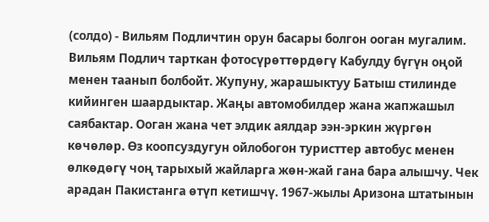(солдо) - Вильям Подличтин орун басары болгон ооган мугалим.
Вильям Подлич тарткан фотосүрөттөрдөгү Кабулду бүгүн оңой менен таанып болбойт. Жупуну, жарашыктуу Батыш стилинде кийинген шаардыктар. Жаңы автомобилдер жана жапжашыл саябактар. Ооган жана чет элдик аялдар ээн-эркин жүргөн көчөлөр. Өз коопсуздугун ойлобогон туристтер автобус менен өлкөдөгү чоң тарыхый жайларга жөн-жай гана бара алышчу. Чек арадан Пакистанга өтүп кетишчү. 1967-жылы Аризона штатынын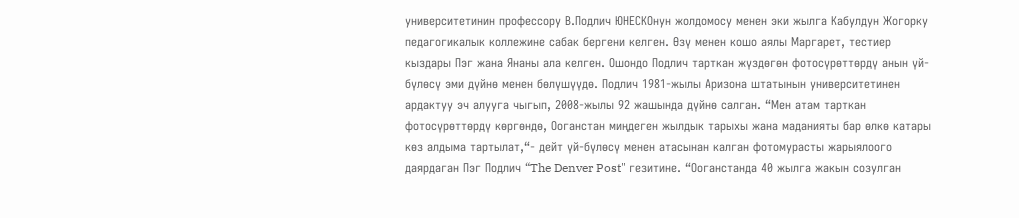университетинин профессору В.Подлич ЮНЕСКОнун жолдомосу менен эки жылга Кабулдун Жогорку педагогикалык коллежине сабак бергени келген. Өзү менен кошо аялы Маргарет, тестиер кыздары Пэг жана Янаны ала келген. Ошондо Подлич тарткан жүздөгөн фотосүрөттөрдү анын үй-бүлөсү эми дүйнө менен бөлүшүүдө. Подлич 1981-жылы Аризона штатынын университетинен ардактуу эч алууга чыгып, 2008-жылы 92 жашында дүйнө салган. “Мен атам тарткан фотосүрөттөрдү көргөндө, Ооганстан миңдеген жылдык тарыхы жана маданияты бар өлкө катары көз алдыма тартылат,“- дейт үй-бүлөсү менен атасынан калган фотомурасты жарыялоого даярдаган Пэг Подлич “The Denver Post" гезитине. “Ооганстанда 40 жылга жакын созулган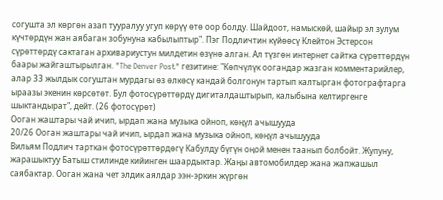согушта эл көргөн азап тууралуу угуп көрүү өтө оор болду. Шайдоот, намыскөй, шайыр эл зулум күчтөрдүн жан аябаган зобунуна кабылыптыр". Пэг Подличтин күйөөсү Клейтон Эстерсон сүрөттөрдү сактаган архивариустун милдетин өзүнө алган. Ал түзгөн интернет сайтка сүрөттөрдүн баары жайгаштырылган. "The Denver Post" гезитине: "Көпчүлүк оогандар жазган комментарийлер, алар 33 жылдык согуштан мурдагы өз өлкөсү кандай болгонун тартып калтырган фотографтарга ыраазы экенин көрсөтөт. Бул фотосүрөттөрдү дигиталдаштырып, калыбына келтиргенге шыктандырат", дейт. (26 фотосүрөт)
Ооган жаштары чай ичип, ырдап жана музыка ойноп, көңүл ачышууда
20/26 Ооган жаштары чай ичип, ырдап жана музыка ойноп, көңүл ачышууда
Вильям Подлич тарткан фотосүрөттөрдөгү Кабулду бүгүн оңой менен таанып болбойт. Жупуну, жарашыктуу Батыш стилинде кийинген шаардыктар. Жаңы автомобилдер жана жапжашыл саябактар. Ооган жана чет элдик аялдар ээн-эркин жүргөн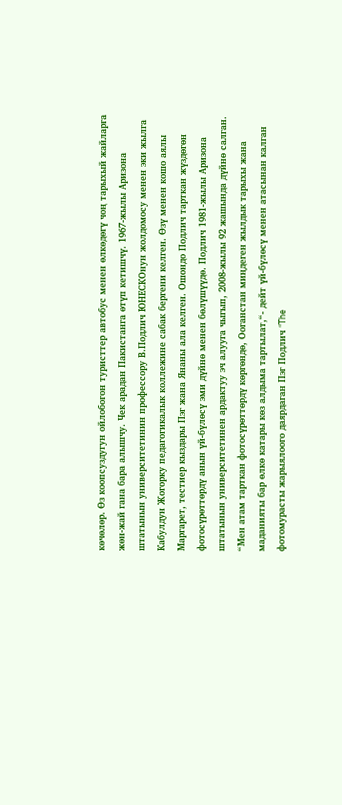көчөлөр. Өз коопсуздугун ойлобогон туристтер автобус менен өлкөдөгү чоң тарыхый жайларга жөн-жай гана бара алышчу. Чек арадан Пакистанга өтүп кетишчү. 1967-жылы Аризона штатынын университетинин профессору В.Подлич ЮНЕСКОнун жолдомосу менен эки жылга Кабулдун Жогорку педагогикалык коллежине сабак бергени келген. Өзү менен кошо аялы Маргарет, тестиер кыздары Пэг жана Янаны ала келген. Ошондо Подлич тарткан жүздөгөн фотосүрөттөрдү анын үй-бүлөсү эми дүйнө менен бөлүшүүдө. Подлич 1981-жылы Аризона штатынын университетинен ардактуу эч алууга чыгып, 2008-жылы 92 жашында дүйнө салган. “Мен атам тарткан фотосүрөттөрдү көргөндө, Ооганстан миңдеген жылдык тарыхы жана маданияты бар өлкө катары көз алдыма тартылат,“- дейт үй-бүлөсү менен атасынан калган фотомурасты жарыялоого даярдаган Пэг Подлич “The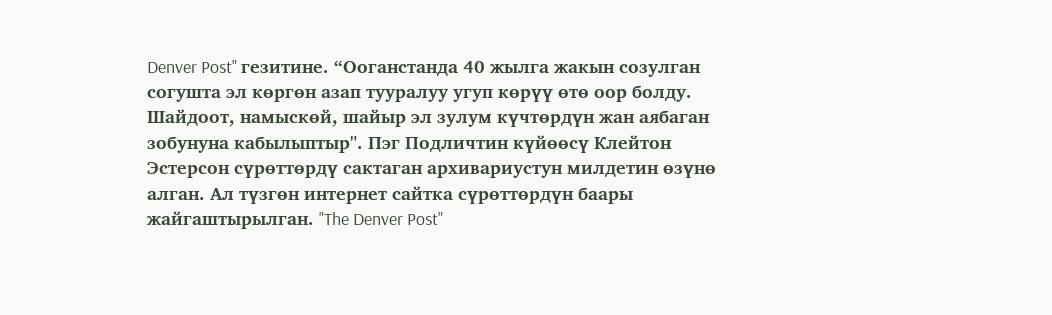Denver Post" гезитине. “Ооганстанда 40 жылга жакын созулган согушта эл көргөн азап тууралуу угуп көрүү өтө оор болду. Шайдоот, намыскөй, шайыр эл зулум күчтөрдүн жан аябаган зобунуна кабылыптыр". Пэг Подличтин күйөөсү Клейтон Эстерсон сүрөттөрдү сактаган архивариустун милдетин өзүнө алган. Ал түзгөн интернет сайтка сүрөттөрдүн баары жайгаштырылган. "The Denver Post"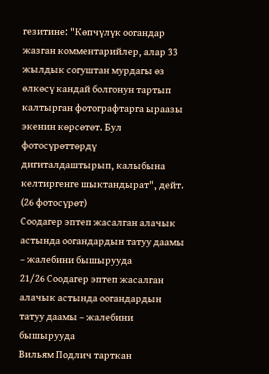гезитине: "Көпчүлүк оогандар жазган комментарийлер, алар 33 жылдык согуштан мурдагы өз өлкөсү кандай болгонун тартып калтырган фотографтарга ыраазы экенин көрсөтөт. Бул фотосүрөттөрдү дигиталдаштырып, калыбына келтиргенге шыктандырат", дейт. (26 фотосүрөт)
Соодагер эптеп жасалган алачык астында оогандардын татуу даамы – жалебини бышырууда
21/26 Соодагер эптеп жасалган алачык астында оогандардын татуу даамы – жалебини бышырууда
Вильям Подлич тарткан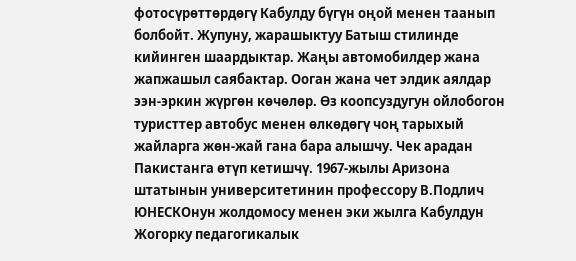фотосүрөттөрдөгү Кабулду бүгүн оңой менен таанып болбойт. Жупуну, жарашыктуу Батыш стилинде кийинген шаардыктар. Жаңы автомобилдер жана жапжашыл саябактар. Ооган жана чет элдик аялдар ээн-эркин жүргөн көчөлөр. Өз коопсуздугун ойлобогон туристтер автобус менен өлкөдөгү чоң тарыхый жайларга жөн-жай гана бара алышчу. Чек арадан Пакистанга өтүп кетишчү. 1967-жылы Аризона штатынын университетинин профессору В.Подлич ЮНЕСКОнун жолдомосу менен эки жылга Кабулдун Жогорку педагогикалык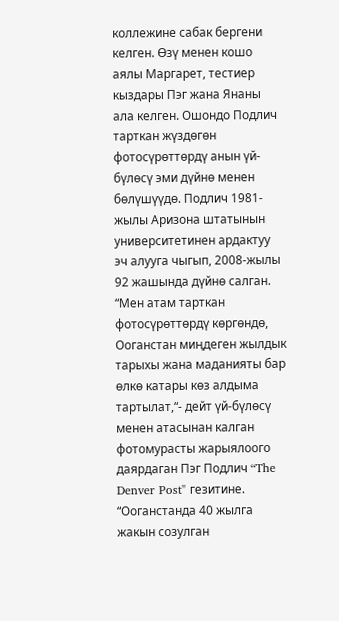коллежине сабак бергени келген. Өзү менен кошо аялы Маргарет, тестиер кыздары Пэг жана Янаны ала келген. Ошондо Подлич тарткан жүздөгөн фотосүрөттөрдү анын үй-бүлөсү эми дүйнө менен бөлүшүүдө. Подлич 1981-жылы Аризона штатынын университетинен ардактуу эч алууга чыгып, 2008-жылы 92 жашында дүйнө салган. “Мен атам тарткан фотосүрөттөрдү көргөндө, Ооганстан миңдеген жылдык тарыхы жана маданияты бар өлкө катары көз алдыма тартылат,“- дейт үй-бүлөсү менен атасынан калган фотомурасты жарыялоого даярдаган Пэг Подлич “The Denver Post" гезитине. “Ооганстанда 40 жылга жакын созулган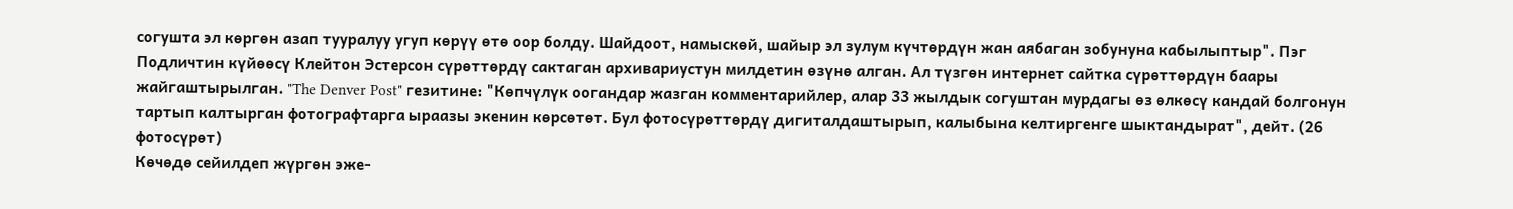согушта эл көргөн азап тууралуу угуп көрүү өтө оор болду. Шайдоот, намыскөй, шайыр эл зулум күчтөрдүн жан аябаган зобунуна кабылыптыр". Пэг Подличтин күйөөсү Клейтон Эстерсон сүрөттөрдү сактаган архивариустун милдетин өзүнө алган. Ал түзгөн интернет сайтка сүрөттөрдүн баары жайгаштырылган. "The Denver Post" гезитине: "Көпчүлүк оогандар жазган комментарийлер, алар 33 жылдык согуштан мурдагы өз өлкөсү кандай болгонун тартып калтырган фотографтарга ыраазы экенин көрсөтөт. Бул фотосүрөттөрдү дигиталдаштырып, калыбына келтиргенге шыктандырат", дейт. (26 фотосүрөт)
Көчөдө сейилдеп жүргөн эже-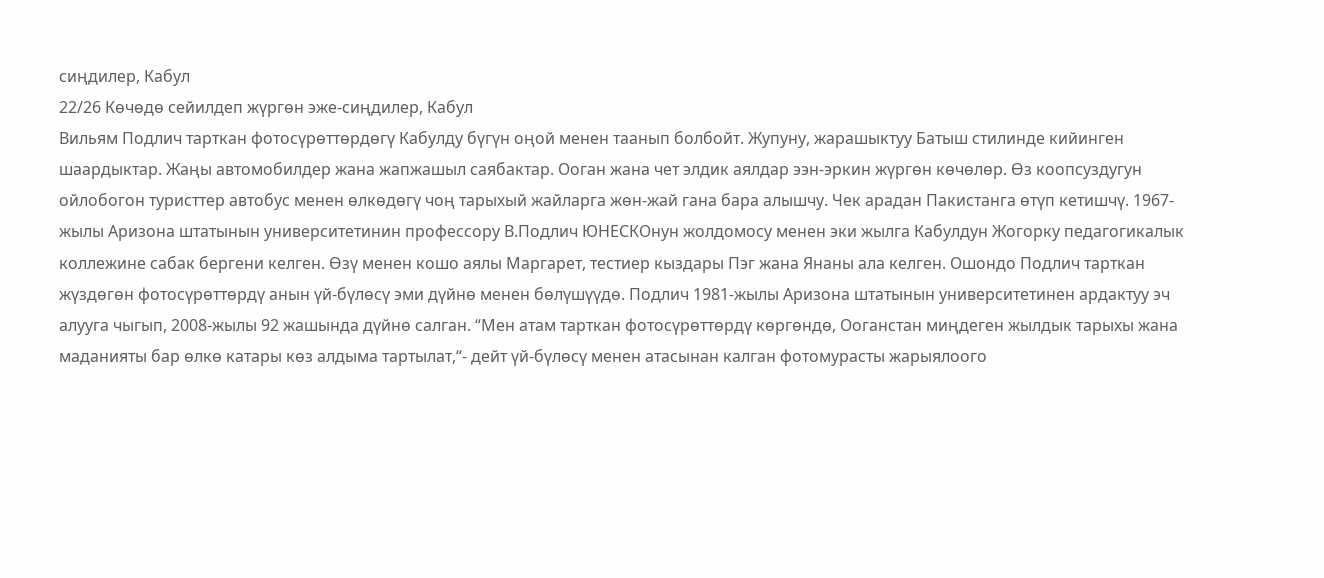сиңдилер, Кабул
22/26 Көчөдө сейилдеп жүргөн эже-сиңдилер, Кабул
Вильям Подлич тарткан фотосүрөттөрдөгү Кабулду бүгүн оңой менен таанып болбойт. Жупуну, жарашыктуу Батыш стилинде кийинген шаардыктар. Жаңы автомобилдер жана жапжашыл саябактар. Ооган жана чет элдик аялдар ээн-эркин жүргөн көчөлөр. Өз коопсуздугун ойлобогон туристтер автобус менен өлкөдөгү чоң тарыхый жайларга жөн-жай гана бара алышчу. Чек арадан Пакистанга өтүп кетишчү. 1967-жылы Аризона штатынын университетинин профессору В.Подлич ЮНЕСКОнун жолдомосу менен эки жылга Кабулдун Жогорку педагогикалык коллежине сабак бергени келген. Өзү менен кошо аялы Маргарет, тестиер кыздары Пэг жана Янаны ала келген. Ошондо Подлич тарткан жүздөгөн фотосүрөттөрдү анын үй-бүлөсү эми дүйнө менен бөлүшүүдө. Подлич 1981-жылы Аризона штатынын университетинен ардактуу эч алууга чыгып, 2008-жылы 92 жашында дүйнө салган. “Мен атам тарткан фотосүрөттөрдү көргөндө, Ооганстан миңдеген жылдык тарыхы жана маданияты бар өлкө катары көз алдыма тартылат,“- дейт үй-бүлөсү менен атасынан калган фотомурасты жарыялоого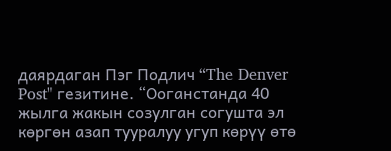даярдаган Пэг Подлич “The Denver Post" гезитине. “Ооганстанда 40 жылга жакын созулган согушта эл көргөн азап тууралуу угуп көрүү өтө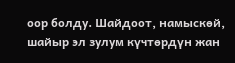оор болду. Шайдоот, намыскөй, шайыр эл зулум күчтөрдүн жан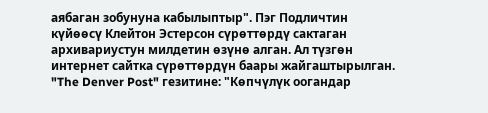аябаган зобунуна кабылыптыр". Пэг Подличтин күйөөсү Клейтон Эстерсон сүрөттөрдү сактаган архивариустун милдетин өзүнө алган. Ал түзгөн интернет сайтка сүрөттөрдүн баары жайгаштырылган. "The Denver Post" гезитине: "Көпчүлүк оогандар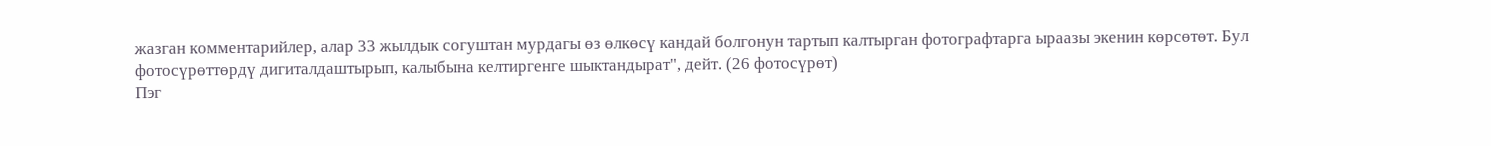жазган комментарийлер, алар 33 жылдык согуштан мурдагы өз өлкөсү кандай болгонун тартып калтырган фотографтарга ыраазы экенин көрсөтөт. Бул фотосүрөттөрдү дигиталдаштырып, калыбына келтиргенге шыктандырат", дейт. (26 фотосүрөт)
Пэг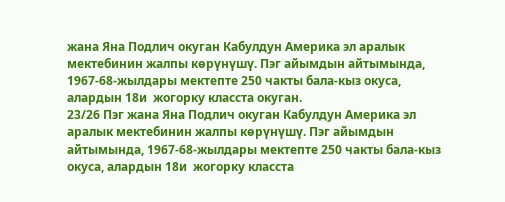жана Яна Подлич окуган Кабулдун Америка эл аралык мектебинин жалпы көрүнүшү. Пэг айымдын айтымында, 1967-68-жылдары мектепте 250 чакты бала-кыз окуса, алардын 18и  жогорку класста окуган.
23/26 Пэг жана Яна Подлич окуган Кабулдун Америка эл аралык мектебинин жалпы көрүнүшү. Пэг айымдын айтымында, 1967-68-жылдары мектепте 250 чакты бала-кыз окуса, алардын 18и  жогорку класста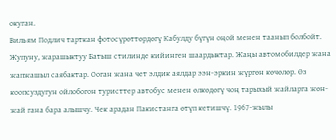окуган.
Вильям Подлич тарткан фотосүрөттөрдөгү Кабулду бүгүн оңой менен таанып болбойт. Жупуну, жарашыктуу Батыш стилинде кийинген шаардыктар. Жаңы автомобилдер жана жапжашыл саябактар. Ооган жана чет элдик аялдар ээн-эркин жүргөн көчөлөр. Өз коопсуздугун ойлобогон туристтер автобус менен өлкөдөгү чоң тарыхый жайларга жөн-жай гана бара алышчу. Чек арадан Пакистанга өтүп кетишчү. 1967-жылы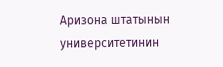Аризона штатынын университетинин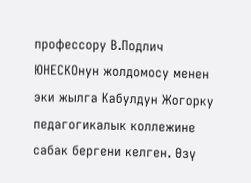профессору В.Подлич ЮНЕСКОнун жолдомосу менен эки жылга Кабулдун Жогорку педагогикалык коллежине сабак бергени келген. Өзү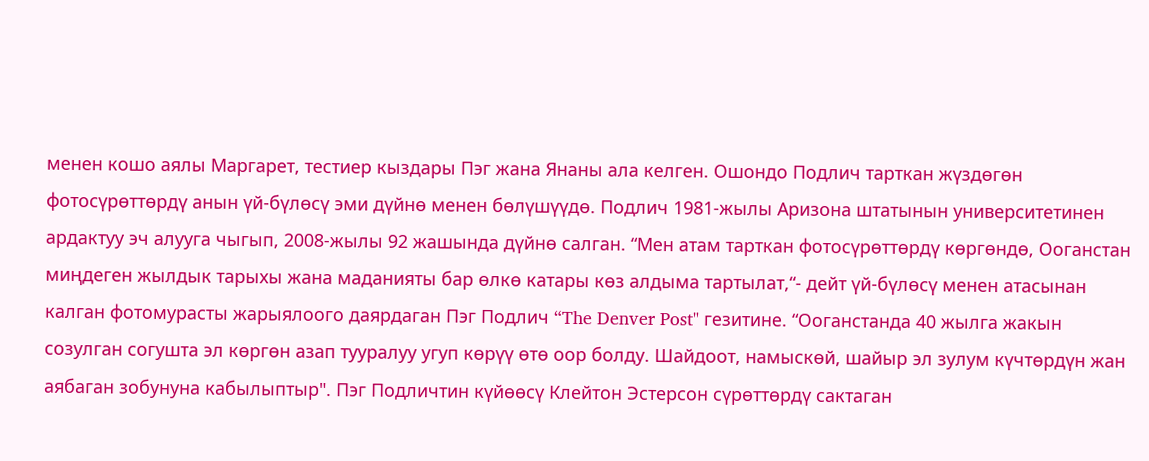менен кошо аялы Маргарет, тестиер кыздары Пэг жана Янаны ала келген. Ошондо Подлич тарткан жүздөгөн фотосүрөттөрдү анын үй-бүлөсү эми дүйнө менен бөлүшүүдө. Подлич 1981-жылы Аризона штатынын университетинен ардактуу эч алууга чыгып, 2008-жылы 92 жашында дүйнө салган. “Мен атам тарткан фотосүрөттөрдү көргөндө, Ооганстан миңдеген жылдык тарыхы жана маданияты бар өлкө катары көз алдыма тартылат,“- дейт үй-бүлөсү менен атасынан калган фотомурасты жарыялоого даярдаган Пэг Подлич “The Denver Post" гезитине. “Ооганстанда 40 жылга жакын созулган согушта эл көргөн азап тууралуу угуп көрүү өтө оор болду. Шайдоот, намыскөй, шайыр эл зулум күчтөрдүн жан аябаган зобунуна кабылыптыр". Пэг Подличтин күйөөсү Клейтон Эстерсон сүрөттөрдү сактаган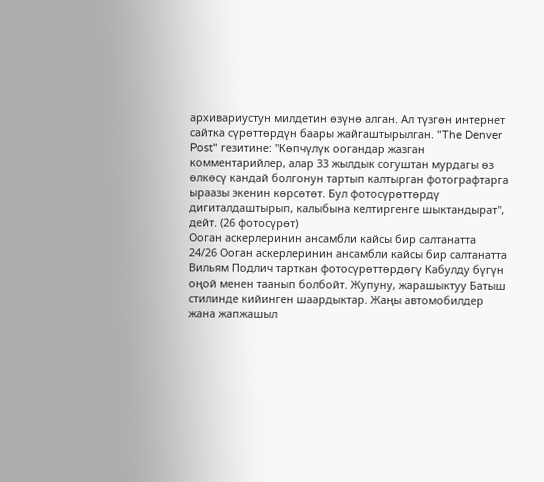архивариустун милдетин өзүнө алган. Ал түзгөн интернет сайтка сүрөттөрдүн баары жайгаштырылган. "The Denver Post" гезитине: "Көпчүлүк оогандар жазган комментарийлер, алар 33 жылдык согуштан мурдагы өз өлкөсү кандай болгонун тартып калтырган фотографтарга ыраазы экенин көрсөтөт. Бул фотосүрөттөрдү дигиталдаштырып, калыбына келтиргенге шыктандырат", дейт. (26 фотосүрөт)
Ооган аскерлеринин ансамбли кайсы бир салтанатта
24/26 Ооган аскерлеринин ансамбли кайсы бир салтанатта
Вильям Подлич тарткан фотосүрөттөрдөгү Кабулду бүгүн оңой менен таанып болбойт. Жупуну, жарашыктуу Батыш стилинде кийинген шаардыктар. Жаңы автомобилдер жана жапжашыл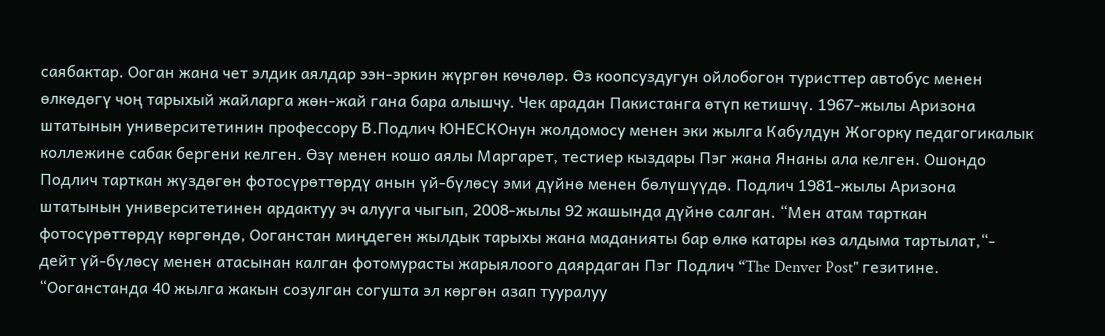саябактар. Ооган жана чет элдик аялдар ээн-эркин жүргөн көчөлөр. Өз коопсуздугун ойлобогон туристтер автобус менен өлкөдөгү чоң тарыхый жайларга жөн-жай гана бара алышчу. Чек арадан Пакистанга өтүп кетишчү. 1967-жылы Аризона штатынын университетинин профессору В.Подлич ЮНЕСКОнун жолдомосу менен эки жылга Кабулдун Жогорку педагогикалык коллежине сабак бергени келген. Өзү менен кошо аялы Маргарет, тестиер кыздары Пэг жана Янаны ала келген. Ошондо Подлич тарткан жүздөгөн фотосүрөттөрдү анын үй-бүлөсү эми дүйнө менен бөлүшүүдө. Подлич 1981-жылы Аризона штатынын университетинен ардактуу эч алууга чыгып, 2008-жылы 92 жашында дүйнө салган. “Мен атам тарткан фотосүрөттөрдү көргөндө, Ооганстан миңдеген жылдык тарыхы жана маданияты бар өлкө катары көз алдыма тартылат,“- дейт үй-бүлөсү менен атасынан калган фотомурасты жарыялоого даярдаган Пэг Подлич “The Denver Post" гезитине. “Ооганстанда 40 жылга жакын созулган согушта эл көргөн азап тууралуу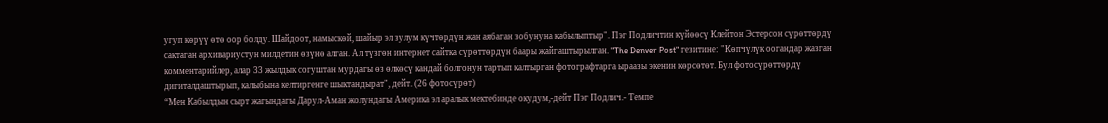угуп көрүү өтө оор болду. Шайдоот, намыскөй, шайыр эл зулум күчтөрдүн жан аябаган зобунуна кабылыптыр". Пэг Подличтин күйөөсү Клейтон Эстерсон сүрөттөрдү сактаган архивариустун милдетин өзүнө алган. Ал түзгөн интернет сайтка сүрөттөрдүн баары жайгаштырылган. "The Denver Post" гезитине: "Көпчүлүк оогандар жазган комментарийлер, алар 33 жылдык согуштан мурдагы өз өлкөсү кандай болгонун тартып калтырган фотографтарга ыраазы экенин көрсөтөт. Бул фотосүрөттөрдү дигиталдаштырып, калыбына келтиргенге шыктандырат", дейт. (26 фотосүрөт)
“Мен Кабылдын сырт жагындагы Дарул-Аман жолундагы Америка эл аралык мектебинде окудум,-дейт Пэг Подлич.- Темпе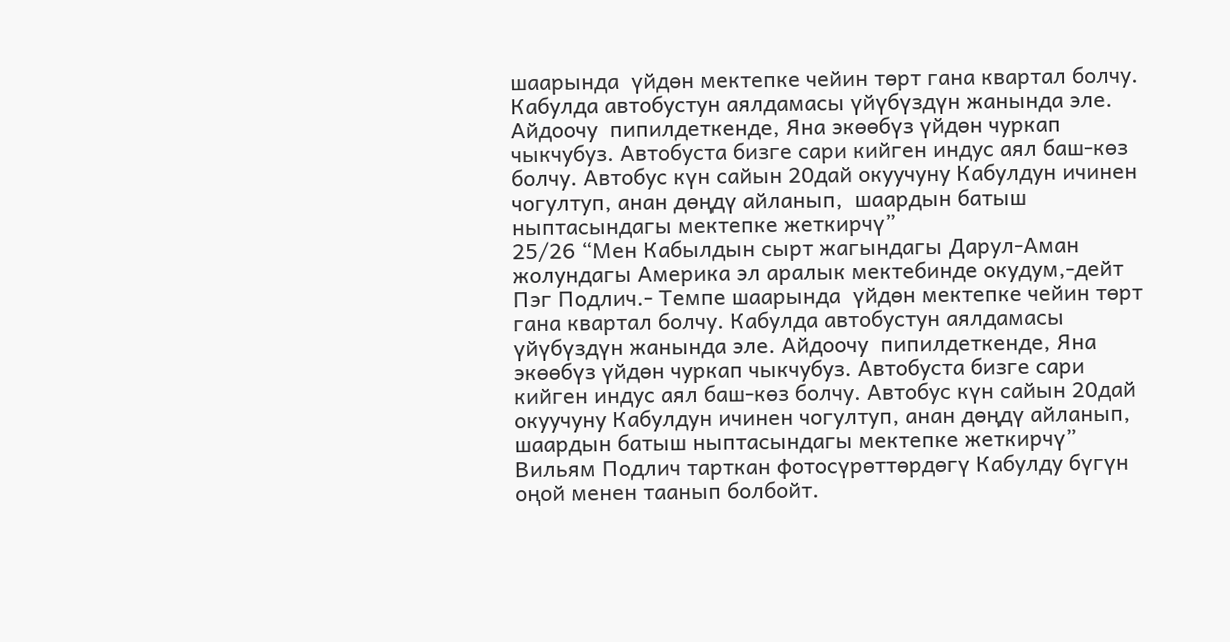шаарында  үйдөн мектепке чейин төрт гана квартал болчу. Кабулда автобустун аялдамасы үйүбүздүн жанында эле. Айдоочу  пипилдеткенде, Яна экөөбүз үйдөн чуркап чыкчубуз. Автобуста бизге сари кийген индус аял баш-көз болчу. Автобус күн сайын 20дай окуучуну Кабулдун ичинен чогултуп, анан дөңдү айланып,  шаардын батыш ныптасындагы мектепке жеткирчү”
25/26 “Мен Кабылдын сырт жагындагы Дарул-Аман жолундагы Америка эл аралык мектебинде окудум,-дейт Пэг Подлич.- Темпе шаарында  үйдөн мектепке чейин төрт гана квартал болчу. Кабулда автобустун аялдамасы үйүбүздүн жанында эле. Айдоочу  пипилдеткенде, Яна экөөбүз үйдөн чуркап чыкчубуз. Автобуста бизге сари кийген индус аял баш-көз болчу. Автобус күн сайын 20дай окуучуну Кабулдун ичинен чогултуп, анан дөңдү айланып,  шаардын батыш ныптасындагы мектепке жеткирчү”
Вильям Подлич тарткан фотосүрөттөрдөгү Кабулду бүгүн оңой менен таанып болбойт.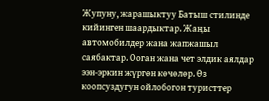Жупуну, жарашыктуу Батыш стилинде кийинген шаардыктар. Жаңы автомобилдер жана жапжашыл саябактар. Ооган жана чет элдик аялдар ээн-эркин жүргөн көчөлөр. Өз коопсуздугун ойлобогон туристтер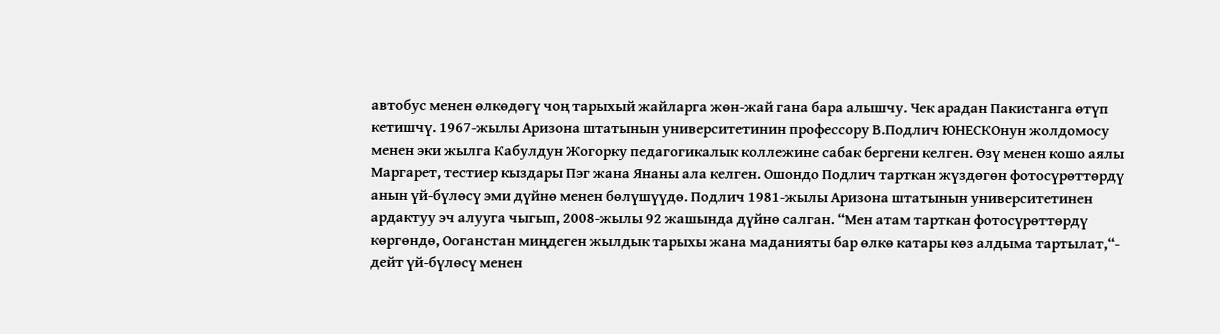автобус менен өлкөдөгү чоң тарыхый жайларга жөн-жай гана бара алышчу. Чек арадан Пакистанга өтүп кетишчү. 1967-жылы Аризона штатынын университетинин профессору В.Подлич ЮНЕСКОнун жолдомосу менен эки жылга Кабулдун Жогорку педагогикалык коллежине сабак бергени келген. Өзү менен кошо аялы Маргарет, тестиер кыздары Пэг жана Янаны ала келген. Ошондо Подлич тарткан жүздөгөн фотосүрөттөрдү анын үй-бүлөсү эми дүйнө менен бөлүшүүдө. Подлич 1981-жылы Аризона штатынын университетинен ардактуу эч алууга чыгып, 2008-жылы 92 жашында дүйнө салган. “Мен атам тарткан фотосүрөттөрдү көргөндө, Ооганстан миңдеген жылдык тарыхы жана маданияты бар өлкө катары көз алдыма тартылат,“- дейт үй-бүлөсү менен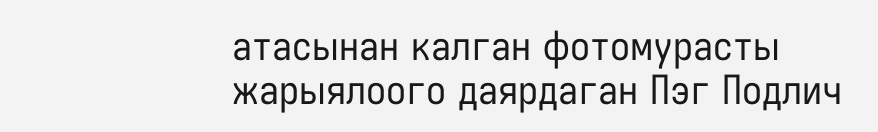атасынан калган фотомурасты жарыялоого даярдаган Пэг Подлич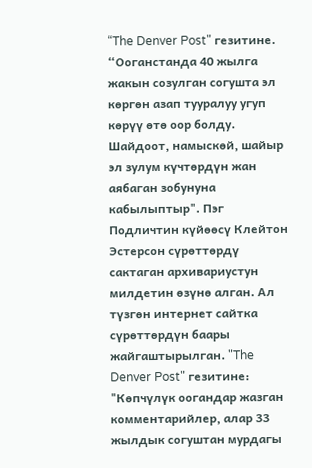“The Denver Post" гезитине. “Ооганстанда 40 жылга жакын созулган согушта эл көргөн азап тууралуу угуп көрүү өтө оор болду. Шайдоот, намыскөй, шайыр эл зулум күчтөрдүн жан аябаган зобунуна кабылыптыр". Пэг Подличтин күйөөсү Клейтон Эстерсон сүрөттөрдү сактаган архивариустун милдетин өзүнө алган. Ал түзгөн интернет сайтка сүрөттөрдүн баары жайгаштырылган. "The Denver Post" гезитине: "Көпчүлүк оогандар жазган комментарийлер, алар 33 жылдык согуштан мурдагы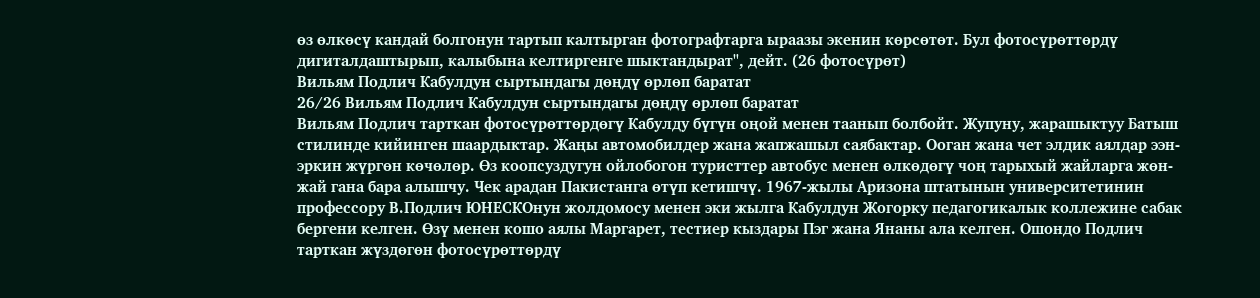өз өлкөсү кандай болгонун тартып калтырган фотографтарга ыраазы экенин көрсөтөт. Бул фотосүрөттөрдү дигиталдаштырып, калыбына келтиргенге шыктандырат", дейт. (26 фотосүрөт)
Вильям Подлич Кабулдун сыртындагы дөңдү өрлөп баратат
26/26 Вильям Подлич Кабулдун сыртындагы дөңдү өрлөп баратат
Вильям Подлич тарткан фотосүрөттөрдөгү Кабулду бүгүн оңой менен таанып болбойт. Жупуну, жарашыктуу Батыш стилинде кийинген шаардыктар. Жаңы автомобилдер жана жапжашыл саябактар. Ооган жана чет элдик аялдар ээн-эркин жүргөн көчөлөр. Өз коопсуздугун ойлобогон туристтер автобус менен өлкөдөгү чоң тарыхый жайларга жөн-жай гана бара алышчу. Чек арадан Пакистанга өтүп кетишчү. 1967-жылы Аризона штатынын университетинин профессору В.Подлич ЮНЕСКОнун жолдомосу менен эки жылга Кабулдун Жогорку педагогикалык коллежине сабак бергени келген. Өзү менен кошо аялы Маргарет, тестиер кыздары Пэг жана Янаны ала келген. Ошондо Подлич тарткан жүздөгөн фотосүрөттөрдү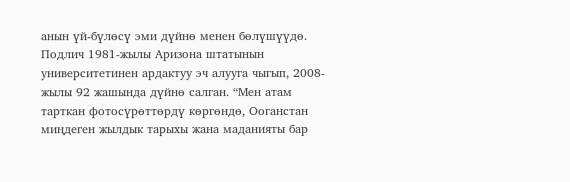анын үй-бүлөсү эми дүйнө менен бөлүшүүдө. Подлич 1981-жылы Аризона штатынын университетинен ардактуу эч алууга чыгып, 2008-жылы 92 жашында дүйнө салган. “Мен атам тарткан фотосүрөттөрдү көргөндө, Ооганстан миңдеген жылдык тарыхы жана маданияты бар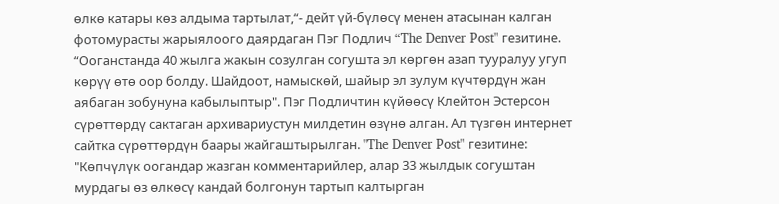өлкө катары көз алдыма тартылат,“- дейт үй-бүлөсү менен атасынан калган фотомурасты жарыялоого даярдаган Пэг Подлич “The Denver Post" гезитине. “Ооганстанда 40 жылга жакын созулган согушта эл көргөн азап тууралуу угуп көрүү өтө оор болду. Шайдоот, намыскөй, шайыр эл зулум күчтөрдүн жан аябаган зобунуна кабылыптыр". Пэг Подличтин күйөөсү Клейтон Эстерсон сүрөттөрдү сактаган архивариустун милдетин өзүнө алган. Ал түзгөн интернет сайтка сүрөттөрдүн баары жайгаштырылган. "The Denver Post" гезитине: "Көпчүлүк оогандар жазган комментарийлер, алар 33 жылдык согуштан мурдагы өз өлкөсү кандай болгонун тартып калтырган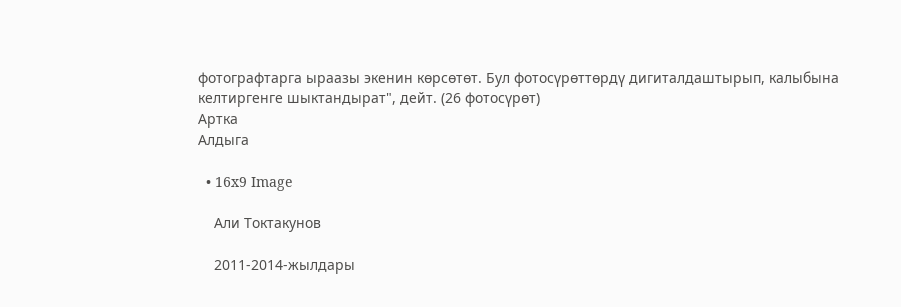фотографтарга ыраазы экенин көрсөтөт. Бул фотосүрөттөрдү дигиталдаштырып, калыбына келтиргенге шыктандырат", дейт. (26 фотосүрөт)
Артка
Алдыга

  • 16x9 Image

    Али Токтакунов

    2011-2014-жылдары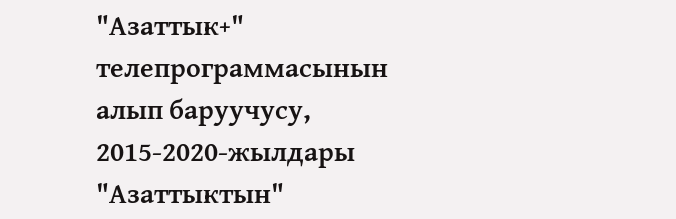"Азаттык+" телепрограммасынын алып баруучусу, 2015-2020-жылдары "Азаттыктын"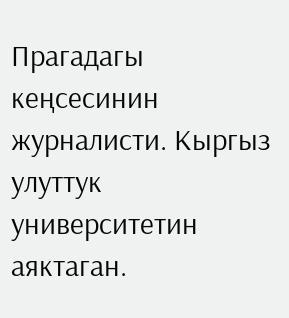Прагадагы кеңсесинин журналисти. Кыргыз улуттук университетин аяктаган.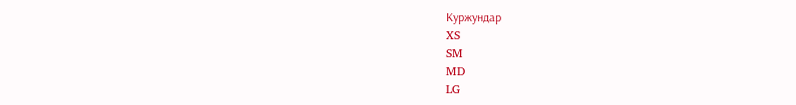Куржундар
XS
SM
MD
LG